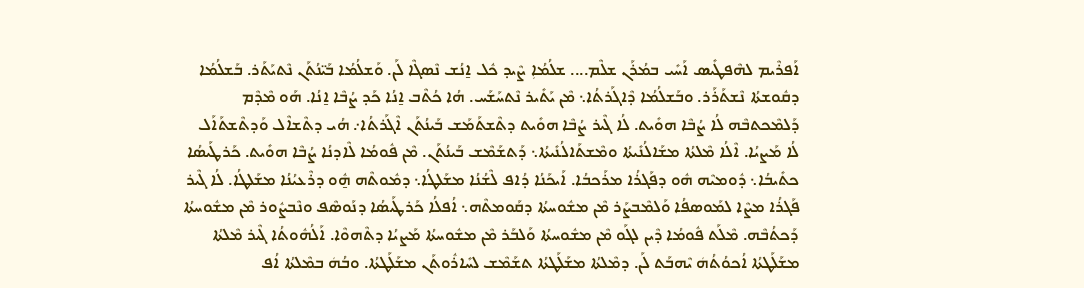ܐܰܦܪܶܝܡ ܠܗܶܦܛܺܝܣ ܐܰܚܺܝ ܒܡܳܪܰܢ ܫܠܶܡ.... ܫܠܳܡܳܐܼ ܨܶܝܕ ܟܽܠ ܐ̱ܢܳܫ ܢܶܣܓܶܐ ܠܰܢ. ܘܰܫܠܳܡܳܐ ܒܰܝ̈ܢܳܬܰܢ ܢܶܬܝܰܬܰܪ. ܒܰܫܠܳܡܳܐ ܕܩܽܘܫܬܳܐ ܢܶܫܬܰܪܰܪ. ܘܒܰܫܠܳܡܳܐ ܕܶܐܓܰܪܬܳܐ܆ ܡܶܢ ܝܰܬܺܝܪ ܢܶܬܚܰܫܰܚ. ܗܳܐ ܟܳܬܶܒ ܐ̱ܢܳܐ ܟܰܕ ܨܳܒܶܐ ܐ̱ܢܳܐ. ܗܰܘ ܡܶܕܶܡ ܕܰܠܡܶܟܬܒܶܗ ܠܳܐ ܨܳܒܶܐ ܗܘܺܝܬ. ܠܳܐ ܓܶܝܪ ܨܳܒܶܐ ܗܘܺܝܬ ܕܬܶܫܬܰܡܰܫ ܒܰܝܢܳܬܰܢ ܐܶܓܰܪܬܳܐ܇ ܗܳܝ ܕܬܶܫܐܶܠ ܘܰܕܬܶܫܬܰܐܰܠ ܠܳܐ ܡܰܨܝܳܐ. ܐܶܠܳܐ ܡܶܠܬܳܐ ܡܫܰܐܠܳܢܺܝܬܳܐ ܘܡܶܫܬܰܐܠܳܢܺܝܬܳܐ܆ ܕܰܬܫܰܡܶܫ ܒܰܝܢܳܬܰܢ. ܡܶܢ ܦܽܘܡܳܐ ܠܶܐܕܢܳܐ ܨܳܒܶܐ ܗܘܺܝܬ. ܟܰܪܛܰܝܣܳܐ ܟܬܺܝܒܳܐ܆ ܕܽܘܡܝܶܗ ܗܽܘ ܕܦܰܓܪܳܐ ܡܪܰܟܒܳܐ. ܐܰܝܟܰܢܳܐ ܕܳܐܦ ܠܶܫܳܢܳܐ ܡܫܰܠܛܳܐ܆ ܕܡܽܘܬܶܗ ܗ̱ܽܘ ܕܪܶܥܝܳܢܳܐ ܡܫܰܠܛܳܐ. ܠܳܐ ܓܶܝܪ ܦܰܓܪܳܐ ܡܨܶܐ ܠܡܰܘܣܦܳܐ ܘܰܠܡܶܒܨܰܪ ܡܶܢ ܡܫܽܘܚܬܳܐ ܕܩܰܘܡܬܶܗ܆ ܐܳܦܠܳܐ ܟܰܪܛܰܝܣܳܐ ܕܢܰܘܣܶܦ ܘܢܶܒܨܽܘܪ ܡܶܢ ܡܫܽܘܚܬܳܐ ܕܰܟܬܳܒܶܗ. ܡܶܠܰܬ ܦܽܘܡܳܐ ܕܶܝܢ ܠܓܰܘ ܡܶܢ ܡܫܽܘܚܬܳܐ ܘܰܠܒܰܪ ܡܶܢ ܡܫܽܘܚܬܳܐ ܡܰܨܝܳܐ ܕܬܶܗܘܶܐ. ܐܰܠܳܗܽܘܬܳܐ ܓܶܝܪ ܡܶܠܬܳܐ ܡܫܰܠܰܛܬܳܐ ܐܳܟܘܳܬܳܗܿ ܝܶܗܒܰܬ ܠܰܢ. ܕܡܶܠܬܳܐ ܡܫܰܠܰܛܬܳܐ ܬܫܰܡܶܫ ܠܚܺܐܪܽܘܬܰܢ ܡܫܰܠܰܛܬܳܐ. ܘܒܳܗܿ ܒܡܶܠܬܳܐ ܐܳܦ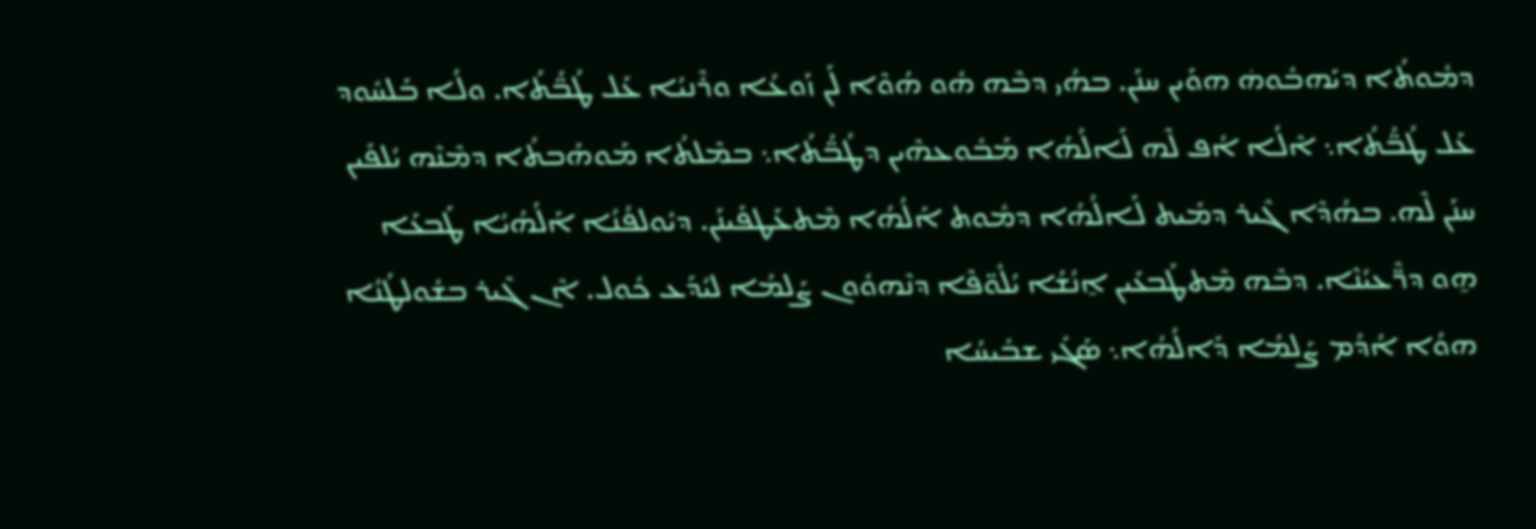ܕܡܽܘܬܳܐ ܕܝܰܗܒܽܘܗܿ ܗܘܰܝܢ ܚܢܰܢ. ܒܗܳܝ ܕܒܶܗ ܗܽܘ ܗܳܘܶܐ ܠܰܢ ܙܰܘܥܳܐ ܘܪܶܢܝܳܐ ܥܰܠ ܛܳܒ̈ܳܬܳܐ. ܘܠܳܐ ܒܰܠܚܽܘܕ ܥܰܠ ܛܳܒ̈ܳܬܳܐ܆ ܐܶܠܳܐ ܐܳܦ ܠܶܗ ܠܰܐܠܳܗܳܐ ܡܰܒܽܘܥܗܶܝܢ ܕܛܳܒ̈ܳܬܳܐ܆ ܒܡܶܠܬܳܐ ܡܰܘܗܰܒܬܳܐ ܕܡܶܢܶܗ ܝܳܠܦܺܝܢ ܚܢܰܢ ܠܶܗ. ܒܗܳܕܶܐ ܓܶܝܪ ܕܡܺܝܬ ܠܰܐܠܳܗܳܐ ܕܡܽܘܬ ܐܰܠܳܗܳܐ ܡܶܬܥܰܛܦܺܝܢܰܢ. ܕܝܽܘܠܦܳܢܳܐ ܐܰܠܳܗܳܝܳܐ ܛܰܒܥܰܐ ܗ̱ܘ ܕܪ̈ܶܥܝܳܢܶܐ. ܕܒܶܗ ܡܶܬܛܰܒܥܺܝܢ ܐ̱ܢܳܫܳܐ ܝܳܠܽܘ̈ܦܶܐ ܕܢܶܗܘܽܘܢ ܨܰܠܡܳܐ ܠܝܳܕܰܥ ܟܽܘܠ. ܐܶܢ ܓܶܝܪ ܒܫܽܘܠܛܳܢܳܐ ܗܘܳܐ ܐܳܕܳܡ ܨܰܠܡܳܐ ܕܰܐܠܳܗܳܐ܆ ܣܰܓܺܝ ܫܒܺܝܚܳܐ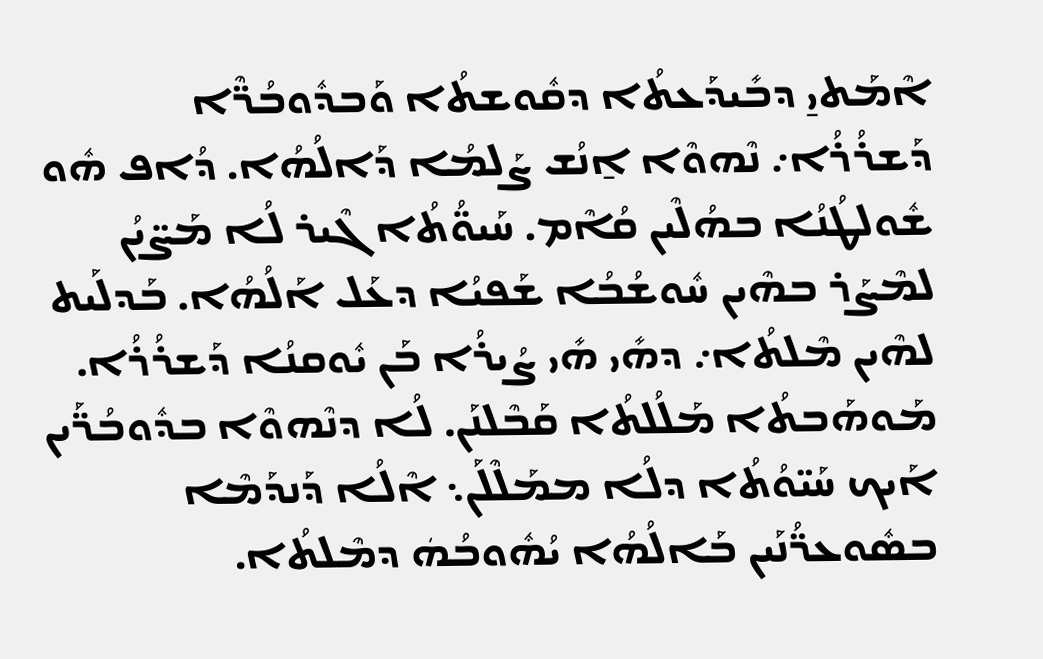ܐܶܡܰܬܝ̱ ܕܒܺܝܕܰܥܬܳܐ ܕܩܽܘܫܬܳܐ ܘܰܒܕܽܘܒܳܪ̈ܶܐ ܕܰܫܪܳܪܳܐ܇ ܢܶܗܘܶܐ ܐ̱ܢܳܫ ܨܰܠܡܳܐ ܕܰܐܠܳܗܳܐ. ܕܳܐܦ ܗܽܘ ܫܽܘܠܛܳܢܳܐ ܒܗܳܠܶܝܢ ܩܳܐܶܡ. ܚܰܝܘ̈ܳܬܳܐ ܓܶܝܪ ܠܳܐ ܡܰܨ̈ܝܳܢ ܠܡܶܨܰܪ ܒܗܶܝܢ ܚܽܘܫܳܒܳܐ ܫܰܦܝܳܐ ܕܥܰܠ ܐܰܠܳܗܳܐ. ܒܰܕܠܰܝܬ ܠܗܶܝܢ ܡܶܠܬܳܐ܇ ܕܗܺܝ ܗܺܝ ܨܳܝܪܳܐ ܒܰܢ ܝܽܘܩܢܳܐ ܕܰܫܪܳܪܳܐ. ܡܰܘܗܰܒܬܳܐ ܡܰܠܳܠܬܳܐ ܩܰܒܶܠܢܰܢ. ܠܳܐ ܕܢܶܗܘܶܐ ܒܕܽܘܒܳܪ̈ܰܝܢ ܐܰܝܟ ܚܰܝ̈ܘܳܬܳܐ ܕܠܳܐ ܡܡܰܠܶܠܰܢ܆ ܐܶܠܳܐ ܕܰܢܕܰܡܶܐ ܒܣܽܘܥܪ̈ܳܢܰܝܢ ܒܰܐܠܳܗܳܐ ܝܳܗܽܘܒܳܗܿ ܕܡܶܠܬܳܐ.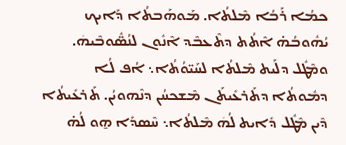ܟܡܳܐ ܪܰܒܳܐ ܡܶܠܬܳܐ. ܡܰܘܗܰܒܬܳܐ ܕܰܐܝܟ ܝܳܗܽܘܒܳܗ̇ ܐܶܬܳܬ ܕܬܶܥܒܶܕ ܐܶܢܽܘܢ ܠܢܳܣ̈ܽܘܒܶܝܗܿ. ܘܡܶܛܽܠ ܕܠܰܝܬ ܡܶܠܬܳܐ ܠܚܰܝ̈ܘܳܬܳܐ܆ ܐܳܦ ܠܳܐ ܕܡܽܘܬܳܐ ܕܬܰܪܥܺܝܬܰܢ ܡܶܫܟܚܳܢ ܕܢܶܗܘܝܳܢ. ܬܰܪܥܺܝܬܳܐ ܕܶܝܢ ܡܶܛܽܠ ܕܺܐܝܬ ܠܳܗܿ ܡܶܠܬܳܐ܆ ܚܶܣܕܰܐ ܗ̱ܘ ܠܳܗ̇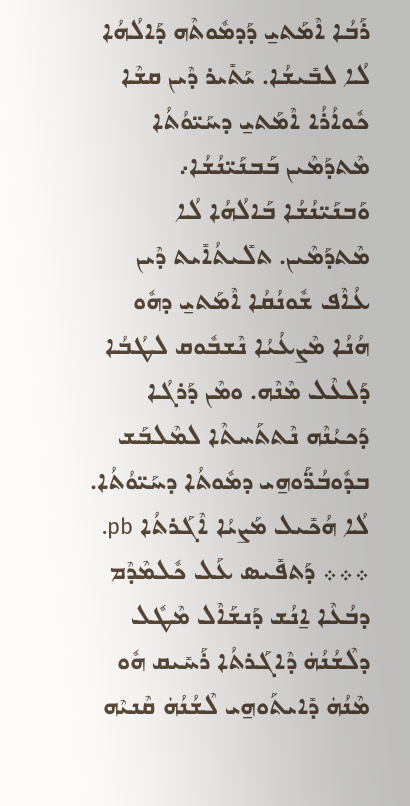ܪܰܒܳܐ ܐܶܡܰܬܝ̱ ܕܰܕܡܽܘܬܶܗ ܕܰܐܠܳܗܳܐ ܠܳܐ ܠܒܺܝܫܳܐ. ܝܰܬܺܝܪ ܕܶܝܢ ܩܫܶܐ ܟܽܘܐܳܪܳܐ ܐܶܡܰܬܝ̱ ܕܚܰܝ̈ܘܳܬܳܐ ܡܶܬܕܰܡܶܝܢ ܒܰܒܢܰܝ̈ܢܳܫܳܐ܇ ܘܰܒܢܰܝ̈ܢܳܫܳܐ ܒܰܐܠܳܗܳܐ ܠܳܐ ܡܶܬܕܰܡܶܝܢ. ܬܠܺܝܬܳܐܺܝܬ ܕܶܝܢ ܥܳܐܶܦ ܫܽܘܢܳܩܳܐ ܐܶܡܰܬܝ̱ ܕܗܽܘ ܗܳܢܳܐ ܡܶܨܥܳܝܳܐ ܢܶܫܒܽܘܩ ܠܛܳܒܳܐ ܕܰܠܥܶܠ ܡܶܢܶܗ. ܘܡܶܢ ܕܰܪܓܳܐ ܕܰܟܝܳܢܶܗ ܢܶܬܬܰܚܬܶܐ ܠܡܶܠܒܰܫ ܒܕܽܘܒܳܪ̈ܰܘܗ̱ܝ ܕܡܽܘܬܳܐ ܕܚܰܝ̈ܘܳܬܳܐ. ܠܳܐ ܗܳܟܺܝܠ ܡܰܨܝܳܐ ܐܶܓܰܪܬܳܐ pb. ܀܀܀ ܕܰܬܦܺܝܣ ܥܰܠ ܟܽܠܡܶܕܶܡ ܕܒܳܥܶܐ ܐ̱ܢܳܫ ܕܰܢܫܰܐܶܠ ܡܶܛܽܠ ܕܠܶܫܳܢܳܗܿ ܕܶܐܓܰܪܬܳܐ ܪܰܚܺܝܩ ܗܽܘ ܡܶܢܳܗܿ ܕܺܐܝܬܰܘܗ̱ܝ ܠܶܫܳܢܳܗܿ ܩܶܢܝܶܗ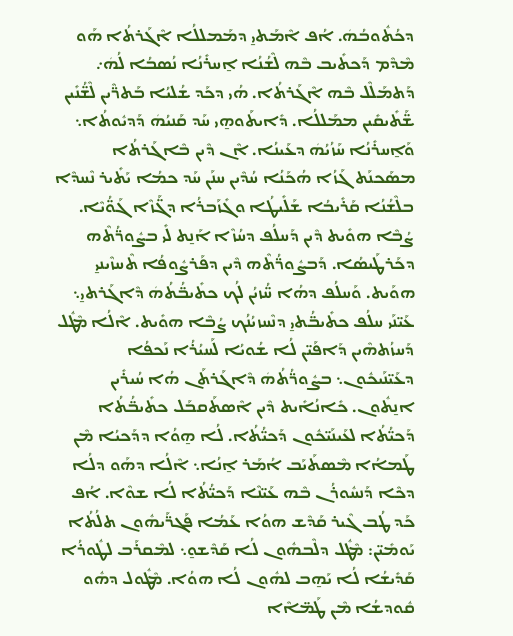ܕܟܳܬܽܘܒܳܗܿ. ܐܳܦ ܐܶܡܰܬܝ̱ ܕܡܰܡܠܠܳܐ ܐܶܓܰܪܬܳܐ ܗܰܘ ܡܶܕܶܡ ܕܰܟܬܺܝܒ ܒܶܗ ܠܶܫܳܢܳܐ ܐ̱ܚܪܺܢܳܐ ܢܳܣܒܳܐ ܠܳܗܿ܇ ܕܰܬܡܰܠܶܠ ܒܶܗ ܐܶܓܰܪܬܳܐ. ܗܳܝ ܕܟܰܕ ܫܳܠܝܳܐ ܒܰܬܪ̈ܶܝܢ ܠܶܫ̈ܳܢܺܝܢ ܫ̈ܰܬܺܝܩܺܝܢ ܡܡܰܠܠܳܐ. ܕܺܐܝܬܰܘܗ̱ܝ ܚܰܕ ܩܰܢܝܳܗܿ ܕܰܕܝܽܘܬܳܐ܆ ܘܰܐ̱ܚܪܺܢܳܐ ܚܰܙܳܝܳܗܿ ܕܥܰܝܢܳܐ. ܐܶܢ ܕܶܝܢ ܒܶܐܓܰܪܬܳܐ ܡܣܰܟܢܰܬ ܓܰܙܳܐ ܗܳܟܰܢܳܐ ܚܳܕܶܝܢ ܚܢܰܢ ܚܰܕ ܟܡܳܐ ܝܰܬܺܝܪ ܢܶܚܕܶܐ ܒܠܶܫܳܢܳܐ ܩܰܪܺܝܒܳܐ ܫܰܠܺܝܛܳܐ ܘܓܺܙܰܒܪܳܐ ܕܓ̈ܰܙܶܐ ܓܰܘ̈ܳܝܶܐ. ܨܳܒܶܐ ܗܘܺܝܬ ܕܶܝܢ ܕܰܚܠܳܦ ܕܚܳܙܶܐ ܐܰܢ̱ܬ ܠܺܝ ܒܨܽܘܪ̈ܳܬܶܗ ܕܟܰܪܛܰܝܣܳܐ. ܕܰܒܨܽܘܪ̈ܳܬܶܗ ܕܶܝܢ ܕܦܰܪܨܽܘܦܳܐ ܬܶܚܙܶܝܢܝ̱ ܗܘܰܝܬ. ܘܰܚܠܳܦ ܕܗܳܐ ܚ̈ܳܙܝܳܢ ܠܳܟ ܟܬܺܝܒ̈ܳܬܳܗܿ ܕܶܐܓܰܪܬܝ̱܆ ܥܰܝ̈ܢܰܝ ܚܠܳܦ ܟܬܺܝܒ̈ܳܬܝ̱ ܕܢܶܚܙܝܳܢܳܟ ܨܳܒܶܐ ܗܘܺܝܬ. ܐܶܠܳܐ ܡܶܛܽܠ ܕܰܚܙܳܬܗܶܝܢ ܕܰܐܦܰܝ̈ܢ ܠܳܐ ܫܳܘܝܳܐ ܠܰܚܝܳܪܳܐ ܢܰܟܦܳܐ ܕܥܰܝ̈ܢܰܝܟܽܘܢ܆ ܒܨܽܘܪ̈ܳܬܳܗܿ ܕܶܐܓܰܪܬܰܢ ܗܳܐ ܚܳܝܪܺܝܢ ܐܢ̱ܬܽܘܢ. ܟܺܐܢܳܐܺܝܬ ܕܶܝܢ ܐܶܣܬܰܩܒܰܠ ܟܬܺܝܒ̈ܳܬܳܐ ܕܰܟܝ̈ܳܬܳܐ ܠܥܰܝܢܰܝ̈ܟܽܘܢ ܕܰܟܝ̈ܳܬܳܐ. ܠܳܐ ܗ̱ܘܳܐ ܕܕܰܟܝܳܐ ܡܶܢ ܛܰܡܐܳܐ ܡܶܣܬܰܝܰܒ ܐܳܡܰܪ ܐ̱ܢܳܐ܆ ܐܶܠܳܐ ܕܗܰܘ ܕܠܳܐ ܕܟܶܐ ܕܰܢܚܽܘܪܳܢ ܒܶܗ ܥܰܝ̈ܢܶܐ ܕܰܟܝ̈ܳܬܳܐ ܠܳܐ ܫܘܶܐ. ܐܳܦ ܟܰܕ ܛܳܒ ܓܶܝܪ ܩܰܕܶܫ ܗܘܳܐ ܥܰܡܳܐ ܦܰܓܪ̈ܰܝܗܽܘܢ ܬܠܳܬܳܐ ܝܰܘܡܺܝ̈ܢ: ܡܶܛܽܠ ܕܠܶܒܗܽܘܢ ܠܳܐ ܩܰܕܶܫܘ̱܆ ܠܡܶܩܪܰܒ ܠܛܽܘܪܳܐ ܩܰܕܺܝܫܳܐ ܠܳܐ ܝܰܗ̱ܒ ܠܗܽܘܢ ܠܳܐ ܗܘܳܐ. ܡܶܛܽܘܠ ܕܗܽܘ ܩܽܘܕܫܳܐ ܡܶܢ ܛܰܡ̈ܐܶܐ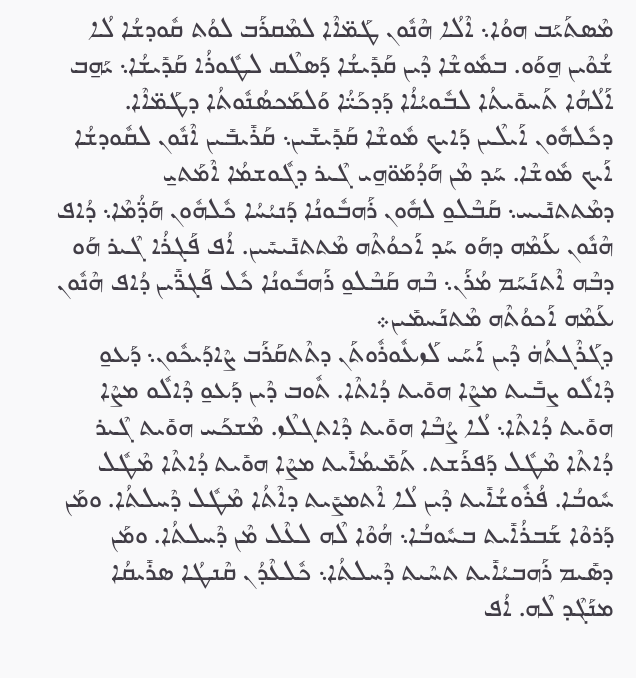ܡܶܣܬܰܝܰܒ ܗܘܳܐ܆ ܐܶܠܳܐ ܗܶܢܽܘܢ ܛܰܡ̈ܐܶܐ ܠܡܶܩܪܰܒ ܠܘܳܬ ܩܽܘܕܫܳܐ ܠܳܐ ܫܳܘܶܝܢ ܗ̱ܘܰܘ. ܒܡܽܘܫܶܐ ܕܶܝܢ ܩܰܕܺܝܫܳܐ ܕܰܣܠܶܩ ܠܛܽܘܪܳܐ ܩܰܕܺܝܫܳܐ܆ ܝܰܗ̱ܒ ܐܰܠܳܗܳܐ ܬܰܚܘܺܝܬܳܐ ܠܒܽܘܝܳܐܳܐ ܕܰܕܟܰܝ̈ܳܐ ܘܰܠܡܰܟܣܳܢܽܘܬܳܐ ܕܛܰܡ̈ܐܶܐ. ܕܟܽܠܗܽܘܢ ܐܰܝܠܶܝܢ ܕܰܐܝܟ ܡܽܘܫܶܐ ܩܰܕܺܝܫܺܝܢ܆ ܩܰܪܺܝܒܺܝܢ ܐܶܢܽܘܢ ܠܩܽܘܕܫܳܐ ܐܰܝܟ ܡܽܘܫܶܐ. ܚܰܕ ܡܶܢ ܗܰܕܳܡܰܘ̈ܗ̱ܝ ܓܶܝܪ ܕܓܽܘܫܡܳܐ ܐܶܡܰܬܝ̱ ܕܡܶܬܬܢܺܝܚ܆ ܩܰܒܶܠܘ̱ ܠܗܽܘܢ ܪܰܗܒܽܘܢܳܐ ܕܰܢܝܳܚܳܐ ܟܽܠܗܽܘܢ ܗܰܕ̈ܳܡܶܐ܆ ܕܳܐܦ ܗܶܢܽܘܢ ܥܰܡܶܗ ܕܗܰܘ ܚܰܕ ܐܰܟܘܳܬܶܗ ܡܶܬܬܢܺܝܚܺܝܢ. ܐܳܦ ܦܰܓܪܳܐ ܓܶܝܪ ܗܰܘ ܕܒܶܗ ܐܶܬܢܰܚܰܡ ܡܳܪܰܢ܆ ܒܶܗ ܩܰܒܶܠܘ̱ ܪܰܗܒܽܘܢܳܐ ܟܽܠ ܦܰܓܪ̈ܺܝܢ ܕܳܐܦ ܗܶܢܽܘܢ ܥܰܡܶܗ ܐܰܟܘܳܬܶܗ ܡܶܬܢܰܚܡܺܝܢ܀
ܕܓܰܪܶܓܬܳܗܿ ܕܶܝܢ ܐܰܚܰܝ ܠܰܙܥܽܘܪܽܘܬܰܢ ܕܬܶܬܩܰܪܰܒ ܨܶܐܕܰܝܟܽܘܢ܆ ܕܰܥܘ̱ ܕܶܐܠܽܘ ܨܒܺܝܬ ܡܨܶܐ ܗܘܺܝܬ ܕܳܐܬܶܐ. ܬܽܘܒ ܕܶܝܢ ܕܰܥܘ̱ ܕܶܐܠܽܘ ܡܨܶܐ ܗܘܺܝܬ ܕܳܐܬܶܐ܆ ܠܳܐ ܨܳܒܶܐ ܗܘܺܝܬ ܕܶܐܬܓܠܶܙ. ܡܶܫܟܰܚ ܗܘܺܝܬ ܓܶܝܪ ܕܳܐܬܶܐ ܡܶܛܽܠ ܕܰܦܪܰܫܬ. ܬܰܡܺܝܡܳܐܺܝܬ ܡܨܶܐ ܗܘܺܝܬ ܕܳܐܬܶܐ ܡܶܛܽܠ ܚܽܘܒܳܐ. ܦܳܪܽܘܫܳܐܺܝܬ ܕܶܝܢ ܠܳܐ ܐܶܬܡܨܺܝܬ ܕܐܶܬܳܐ ܡܶܛܽܠ ܕܶܚܠܬܳܐ. ܘܡܰܢ ܕܰܪܘܶܐ ܫܰܒܪܳܐܺܝܬ ܒܚܽܘܒܳܐ܆ ܗܳܘܶܐ ܠܶܗ ܠܥܶܠ ܡܶܢ ܕܶܚܠܬܳܐ. ܘܡܰܢ ܕܣܺܝܡ ܪܰܗܒܝܳܐܺܝܬ ܬܚܶܝܬ ܕܶܚܠܬܳܐ܆ ܟܽܠܥܶܕܳܢ ܩܶܢܛܳܐ ܣܪܺܝܩܳܐ ܡܢܰܓܶܕ ܠܶܗ. ܐܳܦ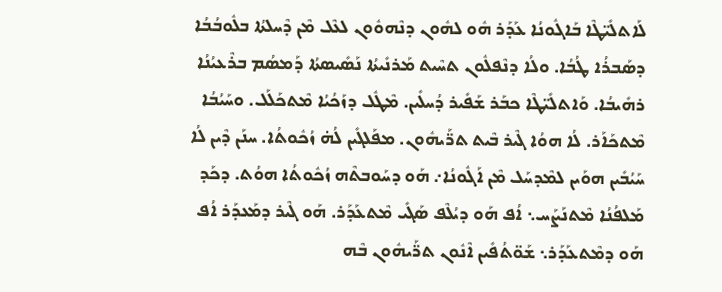ܠܰܐܬܠܺܝ̈ܛܶܐ ܒܰܐܓܽܘܢܳܐ ܥܰܕܰܪ ܗܽܘ ܠܗܽܘܢ ܕܢܶܗܘܽܘܢ ܠܥܶܠ ܡܶܢ ܕܶܚܠܬܳܐ ܒܠܽܘܒܳܒܳܐ ܕܣܰܒܪܳܐ ܛܳܒܳܐ. ܘܠܳܐ ܕܢܶܦܠܽܘܢ ܬܚܶܝܬ ܡܰܪܢܺܝܬܳܐ ܢܰܣܺܝܣܬܳܐ ܕܰܡܣܳܡ ܒܪܶܥܝܳܢܳܐ ܪܗܺܝܒܳܐ. ܘܰܐܬܠܺܝ̈ܛܶܐ ܟܒܰܪ ܫܰܦܺܝܪ ܕܳܚܠܺܝܢ. ܡܶܛܽܠ ܕܙܰܟܳܝܳܐ ܡܶܬܟܰܠܰܠ. ܘܚܰܝܳܒܳܐ ܡܶܬܟܰܐܰܪ. ܠܳܐ ܗܘܳܐ ܓܶܝܪ ܒܶܝܬ ܬܪ̈ܰܝܗܽܘܢ. ܡܦܰܠܓܺܝܢ ܠܳܗ̇ ܙܳܟܽܘܬܳܐ. ܚܢܰܢ ܕܶܝܢ ܠܳܐ ܚܰܝܳܒܺܝܢ ܗܘܰܝܢ ܠܡܶܕܚܰܠ ܡܶܢ ܐܰܓܽܘܢܳܐ܇ ܗܰܘ ܕܚܰܘܒܬܶܗ ܙܳܟܽܘܬܳܐ ܗܘܳܬ. ܕܟܰܕ ܡܰܠܦܳܢܳܐ ܡܶܬܢܰܨܰܚ܆ ܐܳܦ ܗܰܘ ܕܝܳܠܶܦ ܣܰܓܺܝ ܡܶܬܥܰܕܰܪ. ܗܰܘ ܓܶܝܪ ܕܡܰܥܕܰܪ ܐܳܦ ܗܰܘ ܕܡܶܬܥܰܕܰܪ܆ ܫܰܘ̈ܬܳܦܺܝܢ ܐܶܢܽܘܢ ܬܪ̈ܰܝܗܽܘܢ ܒܶܗ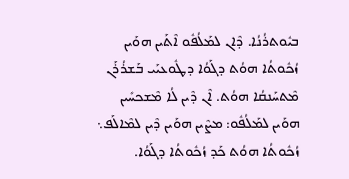ܒܝܽܘܬܪܳܢܳܐ. ܕܶܐܢ ܠܡܰܠܳܦܽܘ ܐܶܬܰܝܢ ܗܘܰܝܢ ܙܳܟܽܘܬܳܐ ܗܘܳܬ ܕܓܰܘܳܐ ܕܛܽܘܥܝܰܝ ܒܰܫܪܳܪܰܢ ܡܶܬܚܰܢܩܳܐ ܗܘܳܬ. ܐܶܢ ܕܶܝܢ ܠܳܐ ܡܶܫܟܚܺܝܢ ܗܘܰܝܢ ܠܡܰܠܳܦܽܘ: ܡܨܶܝܢ ܗܘܰܝܢ ܕܶܝܢ ܠܡܶܐܠܰܦ܆ ܙܳܟܽܘܬܳܐ ܗܘܳܬ ܟܰܕ ܙܳܟܽܘܬܳܐ ܕܓܰܘܳܐ.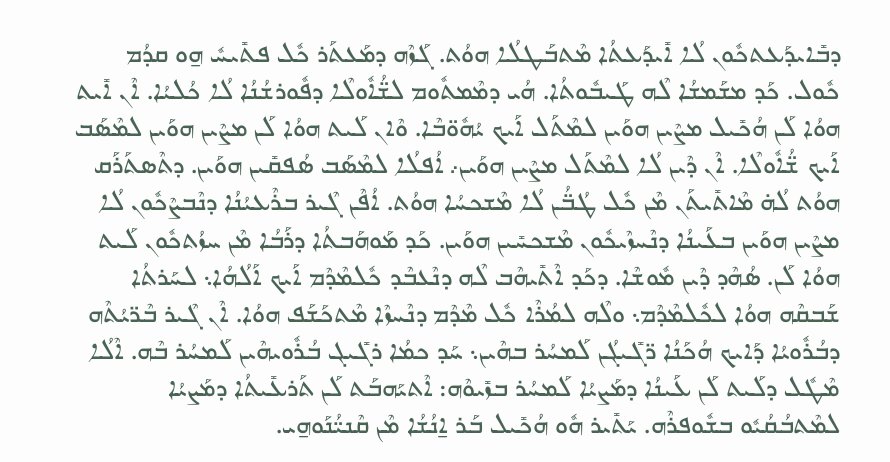ܕܒܺܐܝܕܰܥܬܟܽܘܢ ܠܳܐ ܐܺܝܕܰܥܬܳܐ ܡܶܬܒܰܛܠܳܐ ܗܘܳܬ. ܓܰܙܶܗ ܕܡܰܥܬܰܪ ܟܽܠ ܦܬܺܝܚܽ ܗ̱ܘ ܩܕܳܡ ܟܽܘܠ. ܟܰܕ ܡܫܰܡܫܳܐ ܠܶܗ ܛܰܝܒܽܘܬܳܐ. ܗܳܝ ܕܡܶܡܬܽܘܡ ܠܫ̈ܳܐܽܘܠܶܐ ܕܦܽܘܪܫܳܢܳܐ ܠܳܐ ܟܳܠܝܳܐ. ܐܶܢ ܐܺܝܬ ܗܘܳܐ ܠܰܢ ܗܳܟܺܝܠ ܡܨܶܝܢ ܗܘܰܝܢ ܠܡܶܬܰܠ ܐܰܝܟ ܝܳܗܽܘ̈ܒܶܐ. ܘܶܐܢ ܠܰܝܬ ܗܘܳܐ ܠܰܢ ܡܨܶܝܢ ܗܘܰܝܢ ܠܡܶܣܰܒ ܐܰܝܟ ܫ̈ܳܐܽܘܠܶܐ. ܐܶܢ ܕܶܝܢ ܠܳܐ ܠܡܶܬܰܠ ܡܨܶܝܢ ܗܘܰܝܢ܇ ܐܳܦܠܳܐ ܠܡܶܣܰܒ ܣܳܦܩܺܝܢ ܗܘܰܝܢ. ܕܬܶܣܬܰܪܰܩ ܗܘܳܬ ܠܳܗ̇ ܡܶܐܬܺܝܬܰܢ ܡܶܢ ܟܽܠ ܛܳܒ̈ܳܢ ܠܳܐ ܡܶܫܟܚܳܐ ܗܘܳܬ. ܐܳܦܶܢ ܓܶܝܪ ܒܪܶܥܝܳܢܳܐ ܕܢܶܒܨܶܟܽܘܢ ܠܳܐ ܡܨܶܝܢ ܗܘܰܝܢ ܒܥܰܝܢܳܐ ܕܢܶܚܙܶܝܟܽܘܢ ܡܶܫܟܚܺܝܢ ܗܘܰܝܢ. ܟܰܕ ܡܰܘܗܰܒܬܳܐ ܕܪܰܒܳܐ ܡܶܢ ܚܙܳܬܟܽܘܢ ܠܰܝܬ ܗܘܳܐ ܠܰܢ. ܣܳܗܶܕ ܕܶܝܢ ܡܽܘܫܶܐ. ܕܟܰܕ ܐܶܬܺܝܗܶܒ ܠܶܗ ܕܢܶܥܒܶܕ ܟܽܠܡܶܕܶܡ ܐܰܝܟ ܐܰܠܳܗܳܐ܆ ܠܚܰܪܬܳܐ ܫܰܒܩܶܗ ܗܘܳܐ ܠܟܽܠܡܶܕܶܡ܆ ܘܠܶܗ ܠܡܳܪܶܐ ܟܽܠ ܡܶܕܶܡ ܕܢܶܚܙܶܐ ܡܶܬܟܰܫܰܦ ܗܘܳܐ. ܐܶܢ ܓܶܝܪ ܒܶܪ̈ܝܳܬܶܗ ܕܒܳܪܽܘܝܳܐ ܕܰܐܝܟ ܗܳܟܰܢܳܐ ܪ̈ܓܺܝܓܳܢ ܠܰܡܚܳܪ ܒܗܶܝܢ܆ ܚܰܕ ܟܡܳܐ ܪܓܺܝܓ ܒܳܪܽܘܝܗܶܝܢ ܠܰܡܚܳܪ ܒܶܗ. ܐܶܠܳܐ ܡܶܛܽܠ ܕܠܰܝܬ ܠܰܢ ܥܰܝܢܳܐ ܕܡܰܨܝܳܐ ܠܰܡܚܳܪ ܒܙܺܝܘܶܗ: ܐܶܬܝܰܗܒܰܬ ܠܰܢ ܬܰܪܥܺܝܬܳܐ ܕܡܰܨܝܳܐ ܠܡܶܬܒܳܩܳܝܽܘ ܒܫܽܘܦܪܶܗ. ܝܰܬܺܝܪ ܗܽܘ ܗܳܟܺܝܠ ܒܰܪ ܐ̱ܢܳܫܳܐ ܡܶܢ ܩܶܢܝ̈ܳܢܰܘܗ̱ܝ.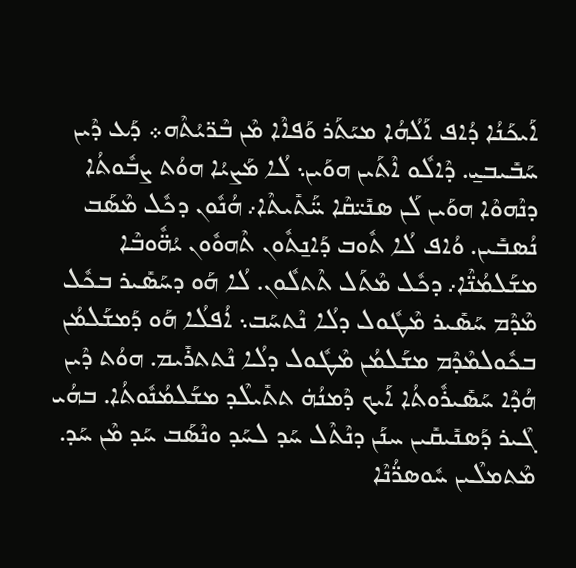ܐܰܝܟܰܢܳܐ ܕܳܐܦ ܐܰܠܳܗܳܐ ܡܝܰܬܰܪ ܘܰܦܐܶܐ ܡܶܢ ܒܶܪ̈ܝܳܬܶܗ܀ ܕܰܥ ܕܶܝܢ ܚܰܒܺܝܒܝ̱. ܕܶܐܠܽܘ ܐܶܬܰܝܢ ܗܘܰܝܢ܆ ܠܳܐ ܡܰܨܝܳܐ ܗܘܳܬ ܨܒܽܘܬܳܐ ܕܢܶܗܘܶܐ ܗܘܰܝܢ ܠܰܢ ܣܢܺܝ̈ܩܶܐ ܚ̈ܰܬܺܝܬܶܐ܇ ܗܳܢܽܘܢ ܕܟܽܠ ܡܶܣܰܒ ܢܳܣܒܺܝܢ. ܘܳܐܦ ܠܳܐ ܬܽܘܒ ܕܰܐܢ̱ܬܽܘܢ ܬܶܗܘܽܘܢ ܝܳܗ̈ܽܘܒܶܐ ܡܫܰܠܡܳܢ̈ܶܐ܇ ܕܟܽܠ ܡܶܬܰܠ ܬܶܬܠܽܘܢ. ܠܳܐ ܗܰܘ ܕܚܰܣܺܝܪ ܒܟܽܠ ܡܶܕܶܡ ܚܰܣܺܝܪ ܡܶܛܽܘܠ ܕܠܳܐ ܢܶܬܚܰܒ܆ ܐܳܦܠܳܐ ܗܰܘ ܕܰܡܫܰܠܡܳܢ ܒܟܽܘܠܡܶܕܶܡ ܡܫܰܠܡܳܢ ܡܶܛܽܘܠ ܕܠܳܐ ܢܶܬܬܪܺܝܡ. ܗܘܳܬ ܕܶܝܢ ܗܳܕܶܐ ܚܰܣܺܝܪܽܘܬܳܐ ܐܰܝܟ ܕܶܡܢܳܗܿ ܬܬܺܝܠܶܕ ܡܫܰܠܡܳܢܽܘܬܳܐ. ܒܗܳܝ ܓܶܝܪ ܕܰܣܢܺܝܩܺܝܢ ܚܢܰܢ ܕܢܶܬܶܠ ܚܰܕ ܠܚܰܕ ܘܢܶܣܰܒ ܚܰܕ ܡܶܢ ܚܰܕ. ܡܶܬܡܠܶܝܢ ܚܽܘܣܪ̈ܳܢܶܐ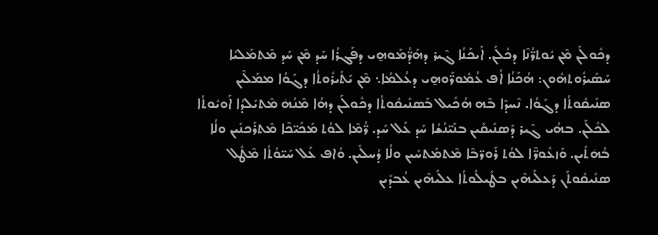ܕܟܽܘܠܰܢ ܡܶܢ ܝܽܘܬܪ̈ܳܢܶܐ ܕܟܽܠܰܢ. ܐܰܝܟܰܢܳܐ ܓܶܝܪ ܕܗܰܕ̈ܳܡܰܘܗ̱ܝ ܕܦܰܓܪܳܐ ܚܰܕ ܡܶܢ ܚܰܕ ܡܶܬܡܰܠܝܳܐ ܚܰܣܺܝܪܽܘܬܗܽܘܢ: ܗܳܟܰܢܳܐ ܐܳܦ ܥܳܡܽܘܪ̈ܰܘܗ̱ܝ ܕܥܳܠܡܳܐ܆ ܡܶܢ ܝܰܬܺܝܪܽܘܬܳܐ ܕܓܰܘܳܐ ܡܡܰܠܶܝܢ ܣܢܺܝܩܽܘܬܳܐ ܕܓܰܘܳܐ. ܢܶܚܕܶܐ ܒܶܗ ܗܳܟܺܝܠ ܒܰܣܢܺܝܩܽܘܬܳܐ ܕܟܽܘܠܰܢ ܕܗܳܐ ܡܶܢܳܗܿ ܡܶܬܝܰܠܕܳܐ ܐܰܘܝܽܘܬܳܐ ܠܟܽܠܰܢ. ܒܗܳܝ ܓܶܝܪ ܕܰܣܢܺܝܩܺܝܢ ܒܢܰܝ̈ܢܳܫܳܐ ܚܰܕ ܥܰܠ ܚܰܕ. ܪ̈ܳܡܶܐ ܠܘܳܬ ܡܰܟܺܝ̈ܟܶܐ ܡܶܬܪܰܟܢܺܝܢ ܘܠܳܐ ܒܳܗܿܬܺܝܢ. ܘܰܙܥܽܘܪ̈ܶܐ ܠܘܳܬ ܪܰܘܪ̈ܒܶܐ ܡܶܬܡܰܬܚܺܝܢ ܘܠܳܐ ܕܳܚܠܺܝܢ. ܘܳܐܦ ܥܰܠ ܚܰܝ̈ܘܳܬܳܐ ܡܶܛܽܠ ܣܢܺܝܩܽܘܬܰܢ ܕܰܥܠܰܝܗܶܝܢ ܒܛܺܝܠܽܘܬܳܐ ܥܠܰܝܗܶܝܢ ܥܳܒܕܺܝܢ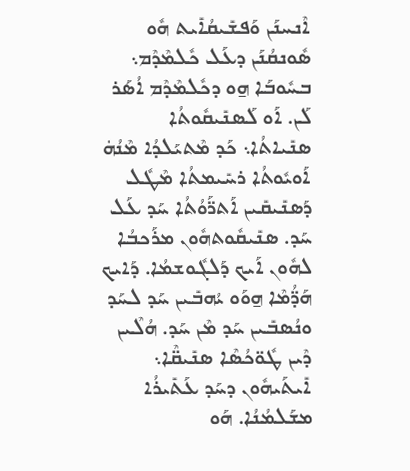ܐܶܢܚܢܰܢ ܘܰܦܫܺܝܩܳܐܺܝܬ ܗܽܘ ܣܽܘܢܩܳܢܰܢ ܕܥܰܠ ܟܽܠܡܶܕܶܡ܆ ܒܚܽܘܒܰܐ ܗ̱ܘ ܕܟܽܠܡܶܕܶܡ ܐܳܣܰܪ ܠܰܢ. ܐܰܘ ܠܰܣܢܺܝܩܽܘܬܳܐ ܣܢܺܝܐܬܳܐ܆ ܟܰܕ ܡܶܬܝܰܠܕܳܐ ܡܶܢܳܗܿ ܐܰܘܝܽܘܬܳܐ ܪܚܺܝܡܬܳܐ ܡܶܛܽܠ ܕܰܣܢܺܝܩܺܝܢ ܐܰܬܪ̈ܰܘܳܬܳܐ ܚܰܕ ܥܰܠ ܚܰܕ. ܣܢܺܝܩܽܘܬܗܽܘܢ ܡܪܰܟܒܳܐ ܠܗܽܘܢ ܐܰܝܟ ܕܰܠܓܽܘܫܡܳܐ. ܕܰܐܝܟ ܗܰܕ̈ܳܡܶܐ ܗ̱ܘܰܘ ܝܳܗܒܺܝܢ ܚܰܕ ܠܚܰܕ ܘܢܳܣܒܺܝܢ ܚܰܕ ܡܶܢ ܚܰܕ. ܗܳܠܶܝܢ ܕܶܝܢ ܛܽܘ̈ܟܳܣܶܐ ܣܢܺܝܩ̈ܶܐ܆ ܐܺܝܬܰܝܗܽܘܢ ܕܚܰܕ ܥܰܬܺܝܪܳܐ ܡܫܰܠܡܳܢܳܐ. ܗܰܘ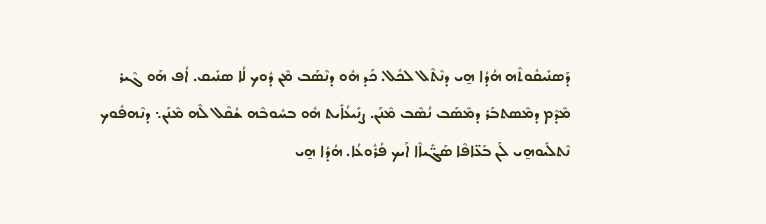ܕܰܣܢܺܝܩܽܘܬܶܗ ܗܳܕܳܐ ܗ̱ܝ ܕܢܶܬܶܠ ܠܟܽܠ. ܟܰܕ ܗܽܘ ܕܢܶܣܰܒ ܡܶܢ ܕܽܘܟ ܠܳܐ ܣܢܺܝܩ. ܐܳܦ ܗܰܘ ܓܶܝܪ ܡܶܕܶܡ ܕܡܶܣܬܒܰܪ ܕܡܶܣܰܒ ܢܳܣܶܒ ܡܶܢܰܢ. ܨܢܺܝܥܳܐܺܝܬ ܗܽܘ ܒܚܽܘܒܶܗ ܫܳܩܶܠ ܠܶܗ ܡܶܢܰܢ܆ ܕܢܶܗܦܽܘܟ ܢܶܬܠܺܝܘܗ̱ܝ ܠܰܢ ܒܰܥ̈ܐܦܶܐ ܣܰܓ̈ܺܝܐܶܐ ܐܰܝܟ ܦܳܪܽܘܥܳܐ. ܗܳܕܳܐ ܗ̱ܝ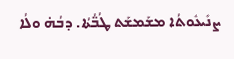ܨܢܺܝܥܽܘܬܳܐ ܡܫܰܡܫܰܬ ܛܳܒ̈ܳܬܳܐ. ܕܒܳܗ̇ ܘܠܳܐ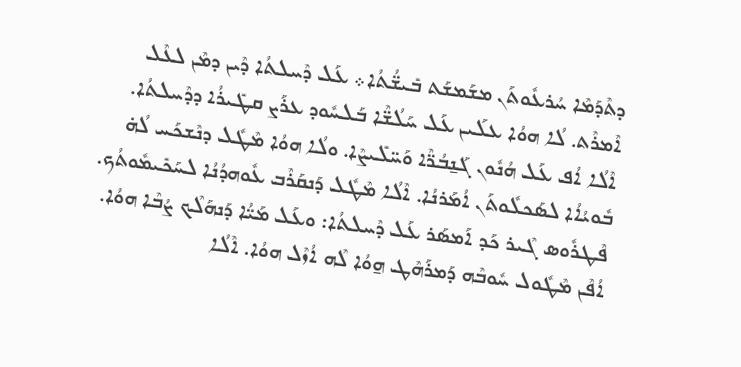ܕܬܶܕܰܡܶܐ ܚܳܪܥܽܘܬܰܢ ܡܫܰܡܫܰܬ ܒܺܝܫ̈ܳܬܳܐ܀ ܥܰܠ ܕܶܚܠܬܳܐ ܕܶܝܢ ܕܡܶܢ ܠܥܶܠ ܐܶܡܪܶܬ. ܠܳܐ ܗܘܳܐ ܥܠܰܝܢ ܥܰܠ ܚܰܠܳܫ̈ܶܐ ܒܰܠܚܽܘܕ ܥܪܰܨ ܩܛܺܝܪܳܐ ܕܕܶܚܠܬܳܐ. ܐܶܠܳܐ ܐܳܦ ܥܰܠ ܗܳܢܽܘܢ ܓܰܢ̱ܒܳܪ̈ܶܐ ܘܰܚ̈ܠܺܝܨܶܐ. ܘܠܳܐ ܗܘܳܐ ܡܶܛܽܠ ܕܢܶܫܟܰܚ ܠܳܗ̇ ܒܽܘܝܳܐܳܐ ܠܣܰܟܠܽܘܬܰܢ ܐܳܡܰܪܢܳܐ. ܐܶܠܳܐ ܡܶܛܽܠ ܕܰܢܩܰܪܶܒ ܥܽܘܗܕܳܢܳܐ ܠܚܰܟܺܝܡܽܘܬܳܟ. ܦܶܛܪܽܘܣ ܓܶܝܪ ܟܰܕ ܐܰܡܣܰܪ ܥܰܠ ܕܶܚܠܬܳܐ: ܘܥܰܠ ܡܰܝ̈ܳܐ ܕܰܢܗܰܠܶܟ ܨܳܒܶܐ ܗܘܳܐ. ܐܳܦܶܢ ܡܶܛܽܘܠ ܚܽܘܒܶܗ ܕܰܡܪܰܗܶܛ ܗ̱ܘܳܐ ܠܶܗ ܐܳܙܶܠ ܗܘܳܐ. ܐܶܠܳܐ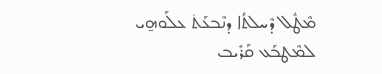ܡܶܛܽܠ ܕܶܚܠܬܳܐ ܕܢܶܒܥܰܬܿ ܥܠܰܘܗ̱ܝ ܠܡܶܛܒܰܥ ܩܰܪܺܝܒ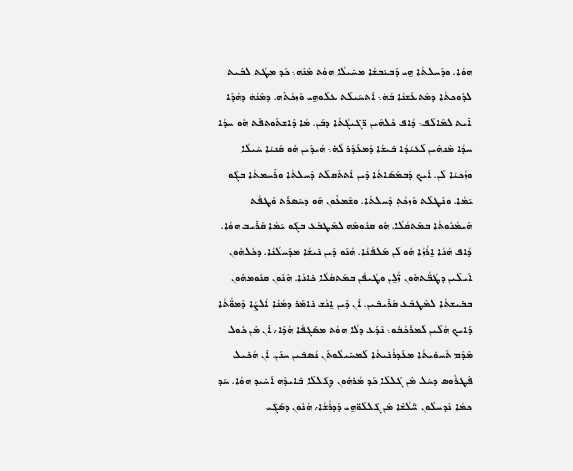ܗܘܳܐ. ܘܕܶܚܠܬܳܐ ܗ̱ܝ ܕܰܒܝܰܒܫܳܐ ܡܚܺܝܠܳܐ ܗܘܳܬ ܡܶܢܶܗ܆ ܟܰܕ ܡܛܳܬ ܠܒܶܝܬ ܠܕܽܘܟܬܳܐ ܕܡܶܬܥܰܫܢܳܐ ܒܳܗܿ܆ ܐܶܬܚܰܝܠܰܬ ܥܠܰܘܗ̱ܝ ܘܰܙܟܳܬܶܗ. ܕܡܶܢܳܗܿ ܕܗܳܕܶܐ ܐܺܝܬ ܠܡܶܐܠܰܦ܆ ܕܳܐܦ ܟܽܠܗܶܝܢ ܪ̈ܓܺܝܓܳܬܳܐ ܕܒܰܢ. ܡܳܐ ܕܶܐܫܬܰܘܬܦܰܬ ܗܽܘ ܚܕܳܐ ܚܕܳܐ ܡܶܢܗܶܝܢ ܠܰܥܝܳܕܳܐ ܒܺܝܫܳܐ ܕܰܡܥܰܕܰܪ ܠܳܗ̇܆ ܗܳܝܕܶܝܢ ܗܽܘ ܩܰܢܝܳܐ ܚܳܝܠܳܐ ܘܙܳܟܝܳܐ ܠܰܢ. ܐܰܝܟ ܕܰܒܡܰܣܰܐܬܳܐ ܕܶܝܢ ܐܶܬܬܰܩܠܰܬ ܕܶܚܠܬܳܐ ܘܪܶܚܡܬܳܐ ܒܓܰܘ ܝܰܡܳܐ. ܘܢܶܛܠܰܬ ܘܰܙܟܳܬܼ ܕܶܚܠܬܳܐ. ܘܫܶܡܥܽܘܢ ܗܰܘ ܕܚܶܣܪܰܬ ܘܰܛܦܳܬ ܗܰܝܡܳܢܽܘܬܳܐ ܒܡܰܬܩܳܠܳܐ. ܗܽܘ ܩܢܽܘܡܶܗ ܠܡܶܛܒܰܥ ܒܓܰܘ ܝܰܡܳܐ ܩܰܪܺܝܒ ܗܘܳܐ. ܕܳܐܦ ܗܳܢܳܐ ܐ̱ܪܳܙܳܐ ܗܽܘ ܠܰܢ ܡܰܠܦܳܢܳܐ. ܗܳܢܰܘ ܕܶܝܢ ܢܺܝܫܳܐ ܡܕܰܚܠܳܢܳܐ. ܕܟܽܠܗܽܘܢ ܐܰܝܠܶܝܢ ܕܛܳܒ̈ܳܬܗܽܘܢ ܙ̈ܳܠ̱ܢ ܘܛܳܝܦܳܢ ܒܡܰܬܩܳܠܳܐ ܟܺܐܢܳܐ. ܗܶܢܽܘܢ ܩܢܽܘܡܗܽܘܢ ܒܒܺܝܫܬܳܐ ܠܡܶܛܒܰܥ ܩܰܪܺܝܒܺܝܢ. ܐܶܢ ܕܶܝܢ ܐ̱ܢܳܫ ܢܺܐܡܰܪ ܕܡܳܢܳܐ ܐܳܠܨܳܐ ܕܶܡܘ̈ܳܬܳܐ ܕܰܐܝܟ ܗܳܠܶܝܢ ܠܰܡܪܰܟܳܒܽܘ܆ ܢܶܕܰܥ ܕܠܳܐ ܗܘܳܬ ܡܣܰܓܦܳܐ ܗܳܕܶܐ܇ ܐܶܢ ܡܶܢ ܟܽܘܠ ܡܶܕܶܡ ܬܰܚܘܺܝܬܳܐ ܡܥܰܕܪܳܢܺܝܬܳܐ ܠܰܡܚܺܝܠܽܘܬܰܢ ܢܳܣܒܺܝܢ ܚܢܰܢ. ܐܶܢ ܗܳܟܺܝܠ ܦܶܛܪܽܘܣ ܕܚܶܠ ܡܶܢ ܓܰܠܠܶܐ ܟܰܕ ܡܳܪܗܽܘܢ ܕܓܰܠܠܶܐ ܒܺܐܝܕܶܗ ܐܰܚܺܝܕ ܗܘܳܐ. ܚܰܕ ܟܡܳܐ ܢܶܕܚܠܽܘܢ ܚ̈ܰܠܳܫܶܐ ܡܶܢ ܓܰܠܠܰܘ̈ܗ̱ܝ ܕܰܕܪܳܫܳܐ܇ ܗܳܢܽܘܢ ܕܣܰܓܺܝ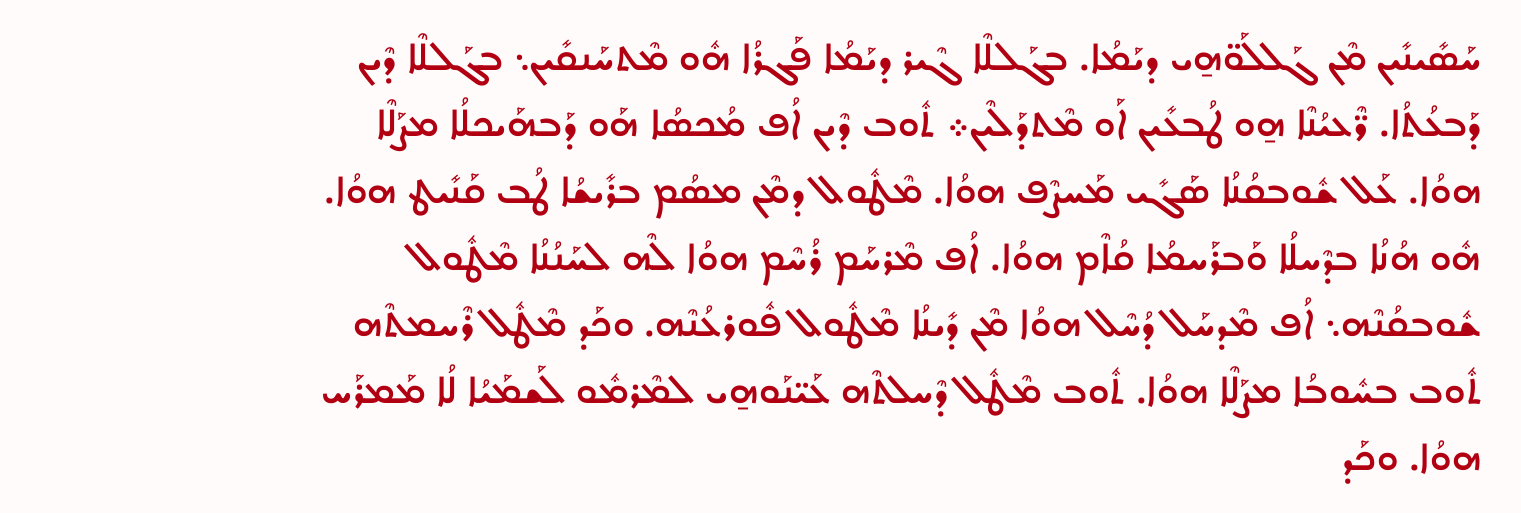ܚܰܣܺܝܢܺܝܢ ܡܶܢ ܓܰܠܠܰܘ̈ܗ̱ܝ ܕܝܰܡܳܐ. ܒܓܰܠܠܶܐ ܓܶܝܪ ܕܝܰܡܳܐ ܦܰܓܪܳܐ ܗܽܘ ܡܶܬܚܰܢܩܺܝܢ܆ ܒܓܰܠܠܶܐ ܕܶܝܢ ܕܰܒܥܳܬܳܐ. ܪ̈ܶܥܝܳܢܶܐ ܗ̱ܘ ܛܳܒܥܺܝܢ ܐܰܘ ܡܶܬܕܰܠܶܝܢ܀ ܬܽܘܒ ܕܶܝܢ ܐܳܦ ܡܳܟܣܳܐ ܗܰܘ ܕܰܒܗܰܝܟܠܳܐ ܡܨܰܠܶܐ ܗܘܳܐ. ܥܰܠ ܫܽܘܒܩܳܢܳܐ ܣܰܓܺܝ ܡܰܚܨܶܦ ܗܘܳܐ. ܡܶܛܽܘܠ ܕܡܶܢ ܡܣܳܡ ܒܪܺܝܫܳܐ ܛܳܒ ܩܰܢܺܝܛ ܗܘܳܐ. ܗܽܘ ܗܳܢܳܐ ܒܕܶܚܠܳܐ ܘܰܒܪܰܚܡܳܐ ܩܳܐܶܡ ܗܘܳܐ. ܐܳܦ ܡܶܪܚܰܡ ܪܳܚܶܡ ܗܘܳܐ ܠܶܗ ܠܚܰܢܳܢܳܐ ܡܶܛܽܘܠ ܫܽܘܒܩܳܢܶܗ܆ ܐܳܦ ܡܶܕܚܰܠ ܕܳܚܶܠ ܗܘܳܐ ܡܶܢ ܕܺܝܢܳܐ ܡܶܛܽܘܠ ܦܽܘܪܥܳܢܶܗ. ܘܟܰܕ ܡܶܛܽܠ ܪܶܚܡܬܶܗ ܬܽܘܒ ܒܚܽܘܒܳܐ ܡܨܰܠܶܐ ܗܘܳܐ. ܬܽܘܒ ܡܶܛܽܠ ܕܶܚܠܬܶܗ ܥܰܝ̈ܢܰܘܗ̱ܝ ܠܡܶܪܡܽܘ ܠܰܫܡܰܝܳܐ ܠܳܐ ܡܰܡܪܰܚ ܗܘܳܐ. ܘܟܰܕ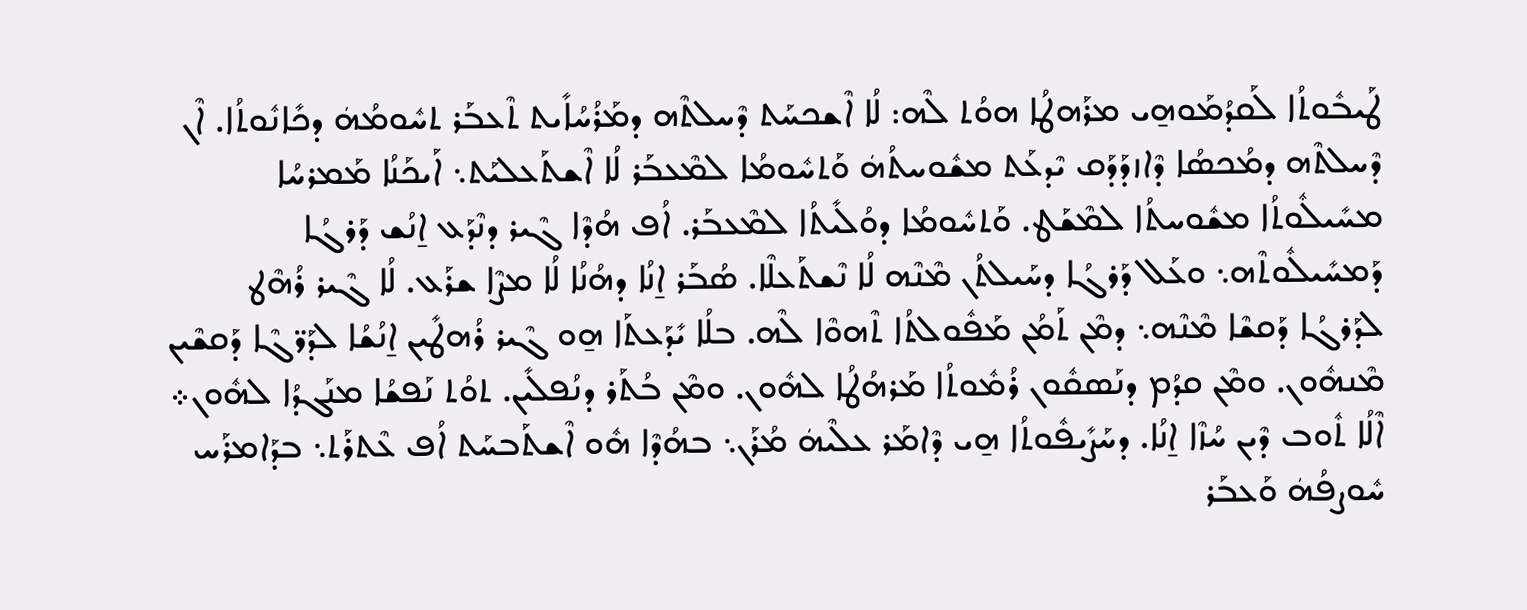ܛܰܝܒܽܘܬܳܐ ܠܰܩܕܳܡܰܘܗ̱ܝ ܡܪܰܗܛܳܐ ܗܘܳܬ ܠܶܗ: ܠܳܐ ܐܶܫܟܚܰܬ ܕܶܚܠܬܶܗ ܕܡܰܪܳܚܳܐܺܝܬ ܬܶܥܒܰܪ ܬܚܽܘܡܳܗܿ ܕܟܺܐܢܽܘܬܳܐ. ܐܶܢ ܕܶܚܠܬܶܗ ܕܡܳܟܣܳܐ ܕܶܐܙܕܰܕܰܩ ܝܶܕܥܰܬ ܡܫܽܘܚܬܳܗܿ ܘܰܬܚܽܘܡܳܐ ܠܡܶܥܒܰܪ ܠܳܐ ܐܶܫܬܰܥܠܝܰܬ܆ ܐܰܝܟܰܢܳܐ ܡܰܡܪܚܳܐ ܡܚܺܝܠܽܘܬܳܐ ܡܫܽܘܚܬܳܐ ܠܡܶܫܰܛ. ܘܰܬܚܽܘܡܳܐ ܕܘܳܠܺܝܬܳܐ ܠܡܶܥܒܰܪ. ܐܳܦ ܗܳܕܶܐ ܓܶܝܪ ܕܢܶܕܰܥ ܐ̱ܢܳܫ ܕܰܪܓܳܐ ܕܰܡܚܺܝܠܽܘܬܶܗ܆ ܘܥܰܠ ܕܰܪܓܳܐ ܕܚܰܝܠܬܳܢ ܡܶܢܶܗ ܠܳܐ ܢܶܫܬܰܥܠܶܐ. ܣܳܒܰܪ ܐ̱ܢܳܐ ܕܗܳܢܳܐ ܠܳܐ ܡܨܶܐ ܫܪܰܥ. ܠܳܐ ܓܶܝܪ ܪܳܗܶܛ ܠܕܰܪܓܳܐ ܕܰܩܫܶܐ ܡܶܢܶܗ܆ ܕܡܶܢ ܬܰܡܳܢ ܡܰܦܽܘܠܬܳܐ ܬܶܗܘܶܐ ܠܶܗ. ܒܠܳܐ ܝܺܕܰܥܬܰܐ ܗ̱ܘ ܓܶܝܪ ܪܳܗܛܺܝܢ ܐ̱ܢܳܫܳܐ ܠܕܰܪ̈ܓܶܐ ܕܰܩܫܶܝܢ ܡܶܢܗܽܘܢ. ܘܡܶܢ ܩܕܳܡ ܕܢܰܣܩܽܘܢ ܪܳܡܽܘܬܳܐ ܡܰܪܗܳܛܳܐ ܠܗܽܘܢ. ܘܡܶܢ ܒܳܬܰܪ ܕܢܳܦܠܺܝܢ. ܬܘܳܬ ܢܰܦܫܳܐ ܡܢܰܓܕܳܐ ܠܗܽܘܢ܀ ܐܶܠܳܐ ܬܽܘܒ ܕܶܝܢ ܚܳܙܶܐ ܐ̱ܢܳܐ. ܕܚܰܨܺܝܦܽܘܬܳܐ ܗ̱ܝ ܕܶܐܡܰܪ ܥܠܶܝܗܿ ܡܳܪܰܢ܆ ܒܗܳܕܶܐ ܗܽܘ ܐܶܫܬܰܒܚܰܬ ܐܳܦ ܥܶܬܪܰܬ܆ ܒܕܰܐܡܪܰܚ ܚܽܘܨܦܳܗܿ ܘܰܥܒܰܪ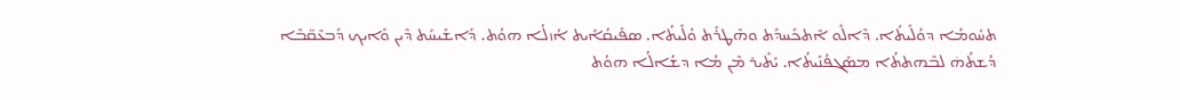ܬܚܽܘܡܳܐ ܕܘܳܠܺܝܬܳܐ. ܕܶܐܠܽܘ ܐܶܬܟܰܚܕܰܬ ܘܗܶܛܪܰܬ ܘܳܠܺܝܬܳܐ. ܣܦܺܝܩܳܐܺܝܬ ܐܳܙܠܳܐ ܗܘܳܬ. ܕܰܐܫܺܝܚܰܬ ܕܶܝܢ ܘܰܐܝܟ ܕܰܒܥܶܩ̈ܒܶܐ ܕܳܫܬܳܗܿ ܠܒܶܗܬܬܳܐ ܡܣܰܓܦܳܢܺܝܬܳܐ. ܝܰܬܺܝܪ ܡܶܢ ܡܳܐ ܕܫܳܐܠܳܐ ܗܘܳܬ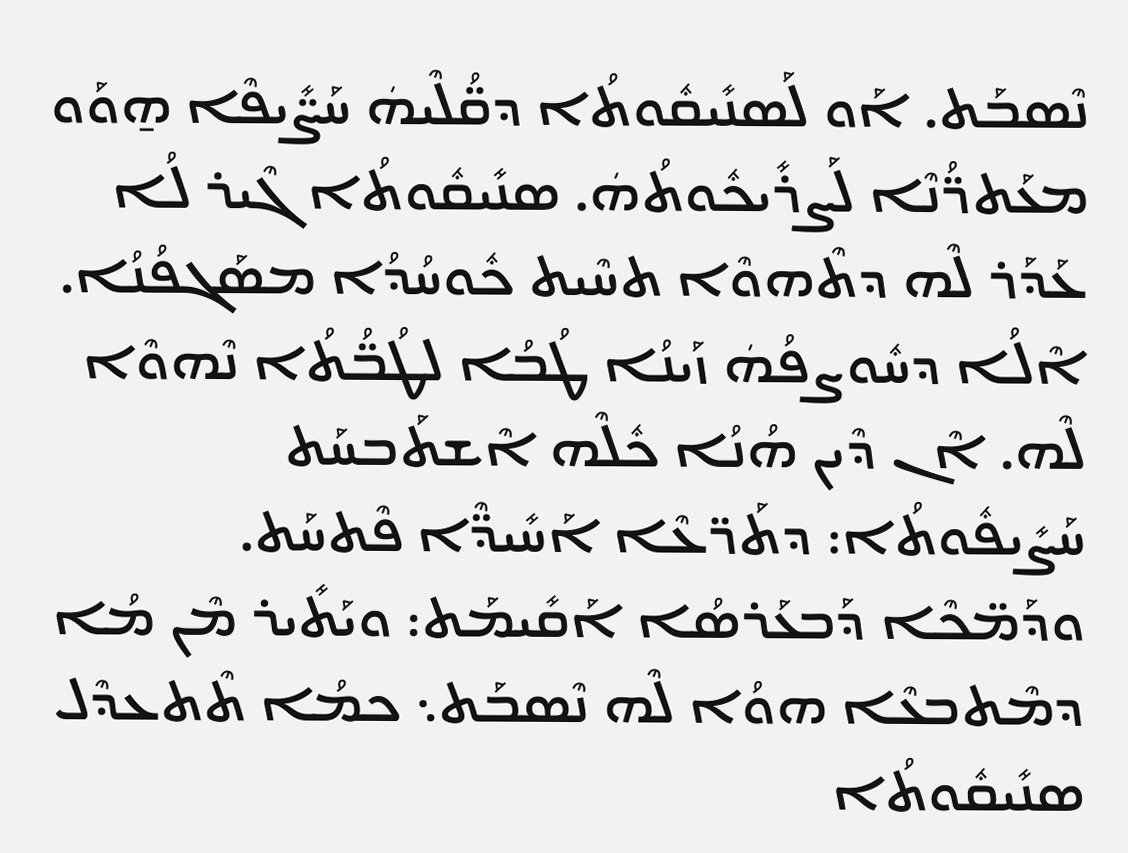ܢܶܣܒܰܬ. ܐܰܘ ܠܰܣܢܺܝܩܽܘܬܳܐ ܕܩ̈ܳܠܶܝܗܿ ܚܰܨ̈ܺܝܦܶܐ ܗ̱ܘܰܘ ܡܥܰܬܪ̈ܳܢܶܐ ܠܰܨܪܺܝܟܽܘܬܳܗܿ. ܣܢܺܝܩܽܘܬܳܐ ܓܶܝܪ ܠܳܐ ܥܰܕܰܪ ܠܶܗ ܕܬܶܗܘܶܐ ܬܚܶܝܬ ܟܽܘܚܳܕܳܐ ܡܣܰܓܦܳܢܳܐ. ܐܶܠܳܐ ܕܚܽܘܨܦܳܗܿ ܙܰܝܢܳܐ ܛܳܒܳܐ ܠܛܳܒ̈ܳܬܳܐ ܢܶܗܘܶܐ ܠܶܗ. ܐܶܢ ܕܶܝܢ ܗܳܢܳܐ ܟܽܠܶܗ ܐܶܫܬܰܒܚܰܬ ܚܰܨܺܝܦܽܘܬܳܐ: ܕܬܰܪ̈ܥܶܐ ܐܰܚܺܝܕ̈ܶܐ ܦܶܬܚܰܬ. ܘܕܰܡ̈ܟܶܐ ܕܰܒܥܰܪܣܳܐ ܐܰܩܺܝܡܰܬ: ܘܝܰܬܺܝܪ ܡܶܢ ܡܳܐ ܕܡܶܬܒܥܶܐ ܗܘܳܐ ܠܶܗ ܢܶܣܒܰܬ܆ ܟܡܳܐ ܬܶܬܥܕܶܠ ܣܢܺܝܩܽܘܬܳܐ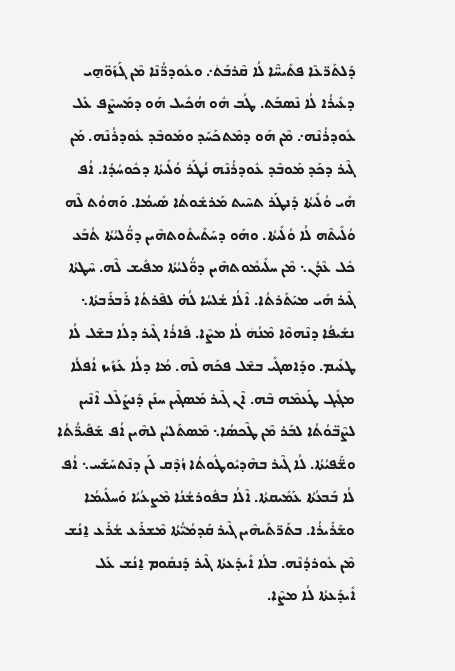ܕܰܠܬܰܪ̈ܥܶܐ ܦܬܺܝܚ̈ܶܐ ܠܳܐ ܩܶܪܒܰܬܿ܇ ܘܥܽܘܕܪ̈ܳܢܶܐ ܡܶܢ ܓܰܙܰܘ̈ܗ̱ܝ ܕܥܺܝܪܳܐ ܠܳܐ ܢܶܣܒܰܬ. ܛܳܒ ܗܽܘ ܗܳܟܺܝܠ ܗܰܘ ܕܡܰܚܨܶܦ ܥܰܠ ܥܽܘܕܪܳܢܶܗ܇ ܡܶܢ ܗܰܘ ܕܡܶܬܟܰܚܰܕ ܘܡܰܘܒܶܕ ܥܽܘܕܪܳܢܶܗ. ܡܰܢ ܓܶܝܪ ܕܟܰܕ ܡܰܘܒܶܕ ܥܽܘܕܪܳܢܶܗ ܢܳܛܰܪ ܘܳܠܺܝܬܳܐ ܕܟܽܘܚܳܕܳܐ. ܐܳܦ ܗܺܝ ܘܳܠܺܝܬܳܐ ܕܰܢܛܰܪ ܬܚܶܝܬ ܡܰܪܫܽܘܬܳܐ ܣܺܝܡܳܐ. ܘܰܗܘܳܬ ܠܶܗ ܘܳܠܺܝܬܶܗ ܠܳܐ ܘܳܠܺܝܬܳܐ. ܘܗܰܘ ܕܚܰܬܺܝܬܽܘܬܗܶܝܢ ܕܘ̈ܳܠܝܳܬܳܐ ܬܳܒܰܥ ܟܽܠ ܥܶܕܳܢ܆ ܡܶܢ ܚܠܺܝܡܽܘܬܗܶܝܢ ܕܘ̈ܳܠܝܳܬܳܐ ܡܦܺܝܫ ܠܶܗ. ܚܶܛܬܳܐ ܓܶܝܪ ܗܺܝ ܡܝܰܬܰܪܬܳܐ. ܐܶܠܳܐ ܫܳܠܚܳܐ ܠܳܗ̇ ܠܦܶܪܬܳܐ ܪܰܒܪܰܒܬܳܐ܆ ܢܫܺܝܦܳܐ ܕܢܶܗܘܶܐ ܡܶܢܳܗܿ ܠܳܐ ܡܨܶܐ. ܦܺܐܪܳܐ ܓܶܝܪ ܕܠܳܐ ܒܫܶܠ ܠܳܐ ܛܥܺܝܡ. ܘܕܰܐܣܓܺܝ ܒܫܶܠ ܦܟܰܗ ܠܶܗ. ܡܳܐ ܕܠܳܐ ܥܰܙܺܝܙ ܐܳܦܠܳܐ ܡܓܺܝܓ ܛܰܥܡܶܗ ܒܶܗ. ܐܶܢ ܓܶܝܪ ܡܰܣܓܶܝܢ ܚܢܰܢ ܕܰܢܨܰܠܶܠ ܐܶܢܶܝܢ ܠܨܶܒ̈ܘܳܬܳܐ ܠܒܰܪ ܡܶܢ ܛܶܟܣܳܐ܆ ܡܶܣܬܰܠܝܳܢ ܠܗܶܝܢ ܐܳܦ ܫܰܦܺܝܪ̈ܳܬܳܐ ܘܫ̈ܰܦܝܳܬܳܐ. ܠܳܐ ܓܶܝܪ ܒܗܶܕܝܽܘܛܽܘܬܳܐ ܙܳܕܶܩ ܠܰܢ ܕܢܶܬܚܰܫܰܚ܆ ܐܳܦ ܠܳܐ ܒܰܒܥܳܬܳܐ ܥܰܡܺܝܩܬܳܐ. ܐܶܠܳܐ ܒܦܽܘܪܫܳܢܳܐ ܡܶܨܥܳܝܳܐ ܘܰܚܠܺܝܡܳܐ ܘܫܰܪܺܝܪܳܐ. ܒܬܰܪ̈ܬܰܝܗܶܝܢ ܓܶܝܪ ܩܰܕܡܳܝ̈ܳܬܳܐ ܡܶܫܪܰܥ ܫܳܪܰܥ ܐ̱ܢܳܫ ܡܶܢ ܥܽܘܪܕܳܢܶܗ. ܒܠܳܐ ܐܺܝܕܰܥܬܳܐ ܓܶܝܪ ܕܰܢܩܽܘܡ ܐ̱ܢܳܫ ܥܰܠ ܐܺܝܕܰܥܬܳܐ ܠܳܐ ܡܨܶܐ.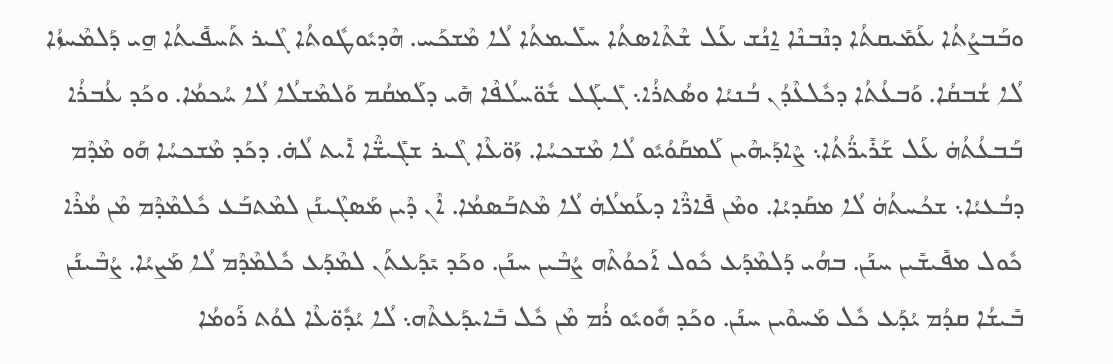ܘܒܰܒܨܳܬܳܐ ܥܰܡܺܝܩܬܳܐ ܕܢܶܒܢܶܐ ܐ̱ܢܳܫ ܥܰܠ ܫܶܬܶܐܣܬܳܐ ܚܠܺܝܡܬܳܐ ܠܳܐ ܡܶܫܟܰܚ. ܗܶܕܝܽܘܛܽܘܬܳܐ ܓܶܝܪ ܬܰܚܦܺܝܬܳܐ ܗ̱ܝ ܕܰܠܡܶܚܙܳܐ ܠܳܐ ܫܳܒܩܳܐ. ܘܰܒܥܳܬܳܐ ܕܟܽܠܥܶܕܳܢ ܒܳܢܝܳܐ ܘܣܳܬܪܳܐ܆ ܓܺܝܓܰܠ ܫܽܘ̈ܚܠܳܦܶܐ ܗܺܝ ܕܠܰܡܩܳܡ ܘܰܠܡܶܫܠܳܐ ܠܳܐ ܚܳܟܡܳܐ. ܘܟܰܕ ܥܳܒܪܳܐ ܒܰܒܥܳܬܳܗܿ ܥܰܠ ܫܰܪܺܝܪ̈ܳܬܳܐ܆ ܨܶܐܕܰܝܗܶܝܢ ܠܰܡܩܰܘܳܝܽܘ ܠܳܐ ܡܶܫܟܚܳܐ. ܙܰܘ̈ܥܶܐ ܓܶܝܪ ܫܓܺܝܫ̈ܶܐ ܐܺܝܬ ܠܳܗ̇. ܕܟܰܕ ܡܶܫܟܚܳܐ ܗܰܘ ܡܶܕܶܡ ܕܒܳܥܝܳܐ܆ ܫܟܳܚܬܳܗܿ ܠܳܐ ܡܩܰܕܝܳܐ. ܘܡܶܢ ܦܺܐܪ̈ܶܐ ܕܥܰܡܠܳܗܿ ܠܳܐ ܡܶܬܒܰܣܡܳܐ. ܐܶܢ ܕܶܝܢ ܡܰܣܓܶܝܢܰܢ ܠܡܶܬܒܰܥ ܟܽܠܡܶܕܶܡ ܡܶܢ ܡܳܪܶܐ ܟܽܘܠ ܡܦܺܝܫܺܝܢ ܚܢܰܢ. ܒܗܳܝ ܕܰܠܡܶܕܰܥ ܟܽܘܠ ܐܰܟܘܳܬܶܗ ܨܳܒܶܝܢ ܚܢܰܢ. ܘܟܰܕ ܝܺܕܰܥܬܰܢ ܠܡܶܕܰܥ ܟܽܠܡܶܕܶܡ ܠܳܐ ܡܰܨܝܳܐ. ܨܳܒܶܝܢܰܢ ܒܺܝܫܳܐ ܩܕܳܡ ܝܳܕܰܥ ܟܽܠ ܡܰܚܘܶܝܢ ܚܢܰܢ. ܘܟܰܕ ܗܽܘܝܽܘ ܪܳܡ ܡܶܢ ܟܽܠ ܒܺܐܝܕܰܥܬܶܗ܆ ܠܳܐ ܝܳܕܽܘ̈ܥܶܐ ܠܘܳܬ ܪܰܘܡܳܐ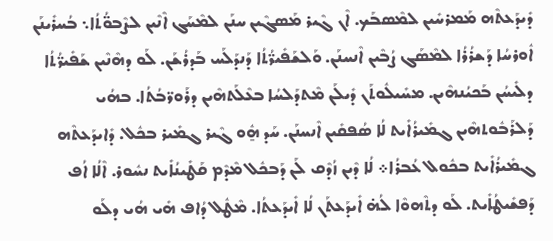ܕܺܝܕܰܥܬܶܗ ܡܰܡܪܚܺܝܢ ܠܡܶܣܒܰܟ. ܐܶܢ ܓܶܝܪ ܡܰܣܓܶܝܢ ܚܢܰܢ ܠܡܶܚܰܓ ܐܶܢܶܝܢ ܠܨܶܒܘ̈ܳܬܳܐ܆ ܒܳܚܪܺܝܢܰܢ ܐܽܘܪܚܳܐ ܕܰܫܪܳܪܳܐ ܠܡܶܣܰܓ ܨܳܒܶܝܢ ܐܶܢܚܢܰܢ. ܘܰܠܫܰܦܺܝܪ̈ܳܬܳܐ ܕܰܢܕܰܠܰܚ ܒܰܕܪܳܫܰܢ. ܠܰܘ ܕܗܶܢܶܝܢ ܫܰܦܺܝܪ̈ܳܬܳܐ ܕܠܺܝܚܳܢ ܒܰܟܝܳܢܗܶܝܢ. ܡܚܺܝܠܽܘܬܰܢ ܕܺܝܠܰܢ ܡܶܬܕܰܠܚܳܐ ܒܥܶܠܰܬܗܶܝܢ ܕܪܰܘܪ̈ܒܳܬܳܐ. ܒܗܳܝ ܕܰܠܪܰܒܽܘܬܗܶܝܢ ܓܡܺܝܪܳܐܺܝܬ ܠܳܐ ܣܳܦܩܺܝܢ ܐܶܢܚܢܰܢ. ܚܰܕ ܗ̱ܽܘ ܓܶܝܪ ܓܡܺܝܪ ܒܟܽܠ. ܕܺܐܝܕܰܥܬܶܗ ܓܡܺܝܪܳܐܺܝܬ ܒܟܽܘܠ ܥܳܒܪܳܐ܀ ܠܳܐ ܕܶܝܢ ܙܳܕܶܩ ܠܰܢ ܕܰܒܟܽܠ ܡܶܕܶܡ ܩܰܛܺܝܢܳܐܺܝܬ ܢܚܽܘܪ. ܐܶܠܳܐ ܐܳܦ ܕܰܦܫܺܝܛܳܐܺܝܬ. ܠܰܘ ܕܬܶܗܘܶܐ ܠܳܗ̇ ܐܺܝܕܰܥܬܰܢ ܠܳܐ ܐܺܝܕܰܥܬܳܐ. ܡܶܛܽܠ ܕܳܐܦ ܗܺܝ ܗܳܝ ܕܠܰܘ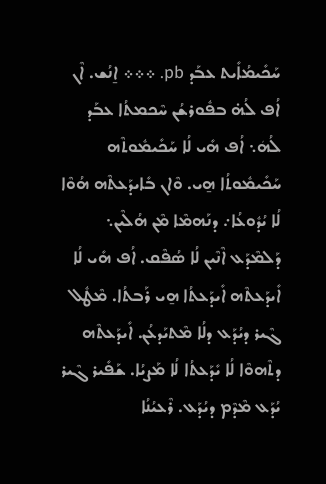ܚܰܟܺܝܡܳܐܺܝܬ ܥܒܰܕ pb. ܀܀܀ ܐ̱ܢܳܫ. ܐܶܢ ܐܳܦ ܠܳܗ̇ ܒܦܽܘܪܫܳܢ ܚܶܟܡܬܳܐ ܥܒܰܕ ܠܳܗܿ܆ ܐܳܦ ܗܺܝ ܠܳܐ ܚܰܟܺܝܡܽܘܬܶܗ ܚܰܟܺܝܡܽܘܬܳܐ ܗ̱ܝ. ܘܶܐܢ ܒܺܐܝܕܰܥܬܶܗ ܗܳܘܶܐ ܠܳܐ ܝܳܕܽܘܥܳܐ܇ ܕܢܰܗܡܶܐ ܡܶܢ ܗܳܠܶܝܢ܆ ܕܰܠܡܶܕܰܥ ܐܶܢܶܝܢ ܠܳܐ ܣܳܦܶܩ. ܐܳܦ ܗܺܝ ܠܳܐ ܐܺܝܕܰܥܬܶܗ ܐܺܝܕܰܥܬܳܐ ܗ̱ܝ ܪܰܒܬܳܐ. ܡܶܛܽܠ ܓܶܝܪ ܕܝܳܕܰܥ ܕܠܳܐ ܡܶܬܝܰܕܥܳܢ. ܐܺܝܕܰܥܬܶܗ ܕܬܶܗܘܶܐ ܠܳܐ ܝܺܕܰܥܬܳܐ ܠܳܐ ܡܰܨܝܳܐ. ܫܰܦܺܝܪ ܓܶܝܪ ܝܳܕܰܥ ܡܶܕܶܡ ܕܝܳܕܰܥ. ܪܶܥܝܳܢܳܐ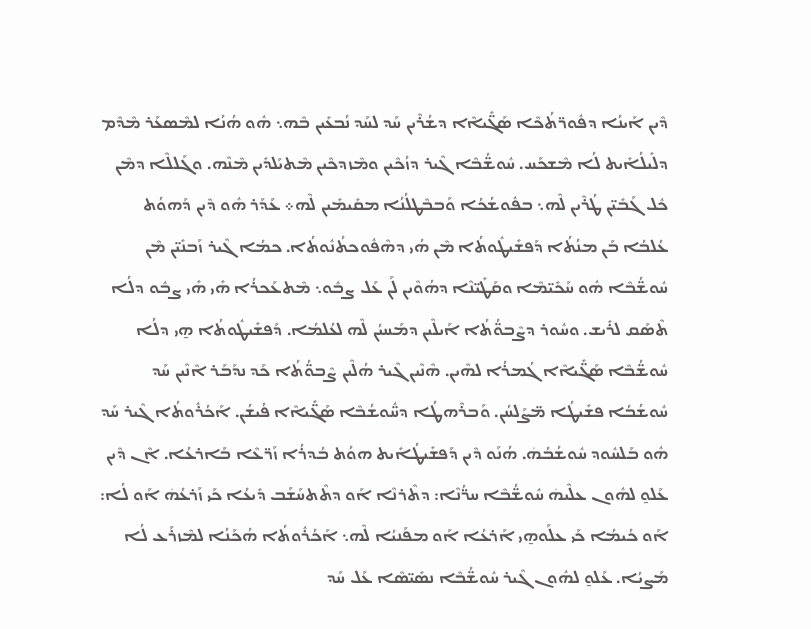ܕܶܝܢ ܐܰܝܢܳܐ ܕܦܽܘܪ̈ܬܳܟܶܐ ܣܰܓ̈ܺܝܐܶܐ ܕܫܳܪܶܝܢ ܚܰܕ ܠܚܰܕ ܢܳܒܥܺܝܢ ܒܶܗ܆ ܗܽܘ ܗܳܢܳܐ ܠܡܶܣܥܰܪ ܡܶܕܶܡ ܕܠܺܝܠܳܐܺܝܬ ܠܳܐ ܡܶܫܟܰܚ. ܚܽܘܫ̈ܳܒܶܐ ܓܶܝܪ ܕܙܳܟܶܝܢ ܘܡܶܙܕܟܶܝܢ ܡܶܬܝܰܠܕܺܝܢ ܡܶܢܶܗ. ܘܓܰܠܠܶܐ ܕܡܶܢ ܟܽܠ ܓܰܒܺܝ̈ܢ ܛܳܪܶܝܢ ܠܶܗ܆ ܒܦܽܘܫܳܟܳܐ ܘܰܒܒܶܛܠܳܢܳܐ ܡܩܺܝܡܺܝܢ ܠܶܗ܀ ܥܰܕܰܪ ܗܽܘ ܕܶܝܢ ܕܰܗܘܳܬ ܥܳܠܒܳܐ ܒܰܢ ܡܢܳܬܳܐ ܕܰܦܫܺܝܛܽܘܬܳܐ ܡܶܢ ܗܳܝ ܕܗܶܦܽܘܟܬܳܢܽܘܬܳܐ. ܟܡܳܐ ܓܶܝܪ ܙܰܒܢܺܝ̈ܢ ܡܶܢ ܚܽܘܫ̈ܳܒܶܐ ܗܽܘ ܚܰܟܺܝ̈ܡܶܐ ܘܩܰܛܺܝ̈ܢܶܐ ܕܗܳܘܶܝܢ ܠܰܢ ܥܰܠ ܨܒܽܘ܆ ܡܶܬܥܰܟܪܳܐ ܗܺܝ ܗܺܝ ܨܒܽܘ ܕܠܳܐ ܬܶܣܰܩ ܠܪܺܝܫ. ܘܚܽܘܪ ܕܨܶܒܘ̈ܳܬܳܐ ܐܰܝܠܶܝܢ ܕܡܰܚܝܳܢ ܠܶܗ ܠܥܳܠܡܳܐ. ܕܰܦܫܺܝܛܽܘܬܳܐ ܗ̱ܝ ܕܠܳܐ ܚܽܘܫ̈ܳܒܶܐ ܣܰܓ̈ܺܝܐܶܐ ܓܳܡܪܳܐ ܠܗܶܝܢ. ܗܶܢܶܝܢ ܓܶܝܪ ܗܳܠܶܝܢ ܨܶܒܘ̈ܳܬܳܐ ܟܰܕ ܢܕܰܒܰܪ ܐܶܢܶܝܢ ܚܰܕ ܚܽܘܫܳܒܳܐ ܦܫܺܝܛܳܐ ܡ̈ܨܰܠܚܳܢ. ܘܰܒܪܶܗܛܳܐ ܕܚ̈ܽܘܫܳܒܶܐ ܣܰܓ̈ܺܝܐܶܐ ܦܳܝܫܳܢ. ܐܰܟܳܪܽܘܬܳܐ ܓܶܝܪ ܚܰܕ ܗܽܘ ܒܰܠܚܽܘܕ ܚܽܘܫܳܒܳܗܿ. ܗܳܢܰܘ ܕܶܝܢ ܕܰܦܫܺܝܛܳܐܺܝܬ ܗܘܳܬ ܒܳܕܪܳܐ ܙܰܪ̈ܥܶܐ ܒܰܐܪܥܳܐ. ܐܶܢ ܕܶܝܢ ܥܰܠܘ̱ ܠܗܽܘܢ ܥܠܶܝܗܿ ܚܽܘܫ̈ܳܒܶܐ ܚܪ̈ܳܢܶܐ: ܕܬܶܪܢܶܐ ܐܰܘ ܕܬܶܬܚܰܫܰܒ ܕܺܝܥܳܐ ܟܰܝ ܙܰܪܥܳܗܿ ܐܰܘ ܠܳܐ: ܐܰܘ ܟܳܝܡܳܐ ܟܰܝ ܥܠܰܘܗ̱ܝ ܐܰܪܥܳܐ ܐܰܘ ܡܦܰܢܝܳܐ ܠܶܗ܆ ܐܰܟܳܪܽܘܬܳܐ ܗܳܟܰܢܳܐ ܠܡܶܙܪܰܥ ܠܳܐ ܡܰܨܝܳܐ. ܥܰܠܘ̱ ܠܗܽܘܢ ܓܶܝܪ ܚܽܘܫ̈ܳܒܶܐ ܢܣܺܝ̈ܣܶܐ ܥܰܠ ܚܰܕ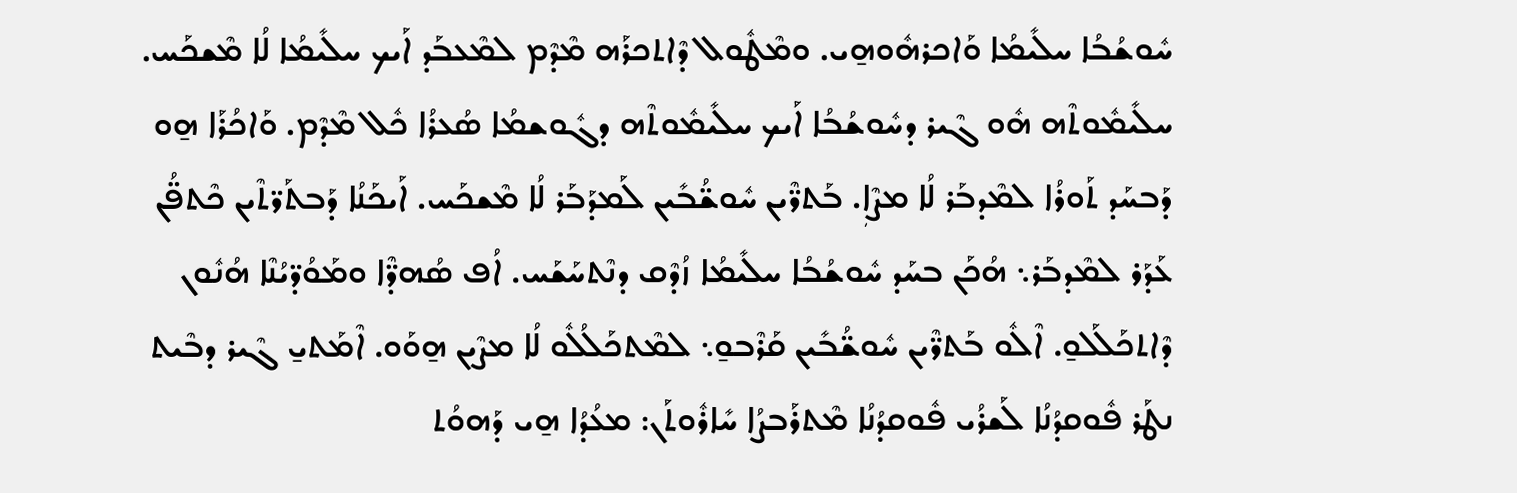ܚܽܘܫܳܒܳܐ ܚܠܺܝܡܳܐ ܘܰܐܟܪܗܽܘܗ̱ܝ. ܘܡܶܛܽܘܠ ܕܶܐܬܟܪܰܗ ܡܶܕܶܡ ܠܡܶܥܒܰܕ ܐܰܝܟ ܚܠܺܝܡܳܐ ܠܳܐ ܡܶܫܟܰܚ. ܚܠܺܝܡܽܘܬܶܗ ܗܽܘ ܓܶܝܪ ܕܚܽܘܫܳܒܳܐ ܐܰܝܟ ܚܠܺܝܡܽܘܬܶܗ ܕܓܽܘܫܡܳܐ ܣܳܥܪܳܐ ܟܽܠ ܡܶܕܶܡ. ܘܰܐܟܳܪܰܐ ܗ̱ܘ ܕܰܒܚܰܕ ܬܰܘܪܳܐ ܠܡܶܕܒܰܪ ܠܳܐ ܡܨܶܐܼ. ܒܰܬܪ̈ܶܝܢ ܚܽܘܫ̈ܳܒܺܝܢ ܠܰܡܕܰܒܰܪ ܠܳܐ ܡܶܫܟܰܚ. ܐܰܝܟܰܢܳܐ ܕܰܒܬܰܪ̈ܬܶܝܢ ܟܶܬܦ̈ܳܢ ܥܰܕܰܪ ܠܡܶܕܒܰܪ܆ ܗܳܟܰܢ ܒܚܰܕ ܚܽܘܫܳܒܳܐ ܚܠܺܝܡܳܐ ܙܳܕܶܩ ܕܢܶܬܚܰܫܰܚ. ܐܳܦ ܣܳܗܕ̈ܶܐ ܘܡܰܘܳܕ̈ܝܳܢܶܐ ܗܳܢܽܘܢ ܕܶܐܬܟܰܠܰܠܘ̱. ܐܶܠܽܘ ܒܰܬܪ̈ܶܝܢ ܚܽܘܫ̈ܳܒܺܝܢ ܩܰܪܶܒܘ̱܆ ܠܡܶܬܟܰܠܳܠܽܘ ܠܳܐ ܡܨܶܝܢ ܗ̱ܘܰܘ. ܐܶܡܰܬܝ̱ ܓܶܝܪ ܕܒܶܝܬ ܢܛܰܪ ܦܽܘܩܕܳܢܳܐ ܠܰܫܪܳܝ ܦܽܘܩܕܳܢܳܐ ܡܶܬܪܰܒܨܳܐ ܚܺܐܪܽܘܬܰܢ: ܡܥܳܕܳܐ ܗ̱ܝ ܕܰܗܘܳܬ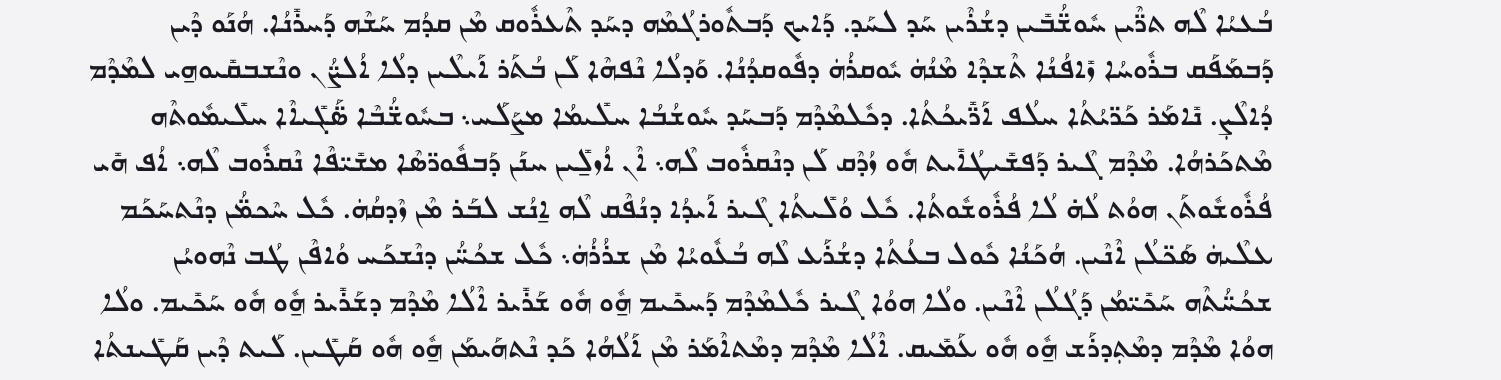ܒܳܥܝܳܐ ܠܶܗ ܬܪ̈ܶܝܢ ܚܽܘܫ̈ܳܒܺܝܢ ܕܫܳܪܶܝܢ ܚܰܕ ܠܚܰܕ. ܕܰܐܝܟ ܕܰܒܬܽܘܪܓܳܡܶܗ ܕܚܰܕ ܬܶܥܪܽܘܩ ܡܶܢ ܩܕܳܡ ܚܰܫܶܗ ܕܰܚܪܺܢܳܐ. ܗܳܢܰܘ ܕܶܝܢ ܕܰܒܡܰܦܰܩ ܒܪܽܘܚܳܐ ܙܺܐܦܳܢܳܐ ܬܶܫܕܶܐ ܡܶܢܳܗܿ ܝܽܘܩܪܳܗܿ ܕܦܽܘܩܕܳܢܳܐ. ܘܰܕܠܳܐ ܢܶܦܗܶܐ ܠܰܢ ܒܳܬܰܪ ܐܰܝܠܶܝܢ ܕܠܳܐ ܐܳܠܨ̈ܳܢ ܘܢܶܫܒܩܺܝܘܗ̱ܝ ܠܡܶܕܶܡ ܕܳܐܠܶܨܼ. ܢܺܐܡܰܪ ܟܰܪ̈ܝܳܬܳܐ ܚܠܳܦ ܐܰܪ̈ܺܝܟܳܬܳܐ. ܕܟܽܠܡܶܕܶܡ ܕܰܒܚܰܕ ܚܽܘܫܳܒܳܐ ܚܠܺܝܡܳܐ ܡܨܰܠܰܚ܆ ܒܚܽܘܫ̈ܳܒܶܐ ܣ̈ܰܓܺܝܐܶܐ ܚܠܺܝܡܽܘܬܶܗ ܡܶܬܟܰܪܗܳܐ. ܡܶܕܶܡ ܓܶܝܪ ܕܰܦܫܺܝܛܳܐܺܝܬ ܗܽܘ ܙܳܕܶܩ ܠܰܢ ܕܢܶܩܪܽܘܒ ܠܶܗ܆ ܐܶܢ ܐܳܙܠ̱ܺܝܢ ܚܢܰܢ ܕܰܒܦܽܘܪ̈ܣܶܐ ܡܫܺܝ̈ܦܶܐ ܢܶܩܪܽܘܒ ܠܶܗ܆ ܐܳܦ ܗܺܝ ܦܳܪܽܘܫܽܘܬܰܢ ܗܘܳܬ ܠܳܗ̇ ܠܳܐ ܦܳܪܽܘܫܽܘܬܳܐ. ܟܽܠ ܘܳܠܺܝܬܳܐ ܓܶܝܪ ܐܰܝܕܳܐ ܕܢܳܦܶܩ ܠܶܗ ܐ̱ܢܳܫ ܠܒܰܪ ܡܶܢ ܙܶܕܩܳܗܿ. ܟܽܠ ܚܶܟܡ̈ܳܢ ܕܢܶܬܚܰܟܰܡ ܥܠܶܝܗܿ ܣܰܟ̈ܠܳܢ ܐܶܢܶܝܢ. ܗܳܟܰܢܳܐ ܟܽܘܠ ܒܥܳܬܳܐ ܕܫܳܪܰܥ ܠܶܗ ܒܳܥܽܘܝܳܐ ܡܶܢ ܫܪܳܪܳܗܿ܆ ܟܽܠ ܫܟܳܚ̈ܳܢ ܕܢܶܫܟܰܚ ܘܳܐܦܶܢ ܛܳܒ ܢܶܗܘܝܳܢ ܫܟܳܚ̈ܳܬܶܗ ܚܰܟܺܝ̈ܡܳܢ ܕܰܓܳܠܳܢ ܐܶܢܶܝܢ. ܘܠܳܐ ܗܘܳܐ ܓܶܝܪ ܟܽܠܡܶܕܶܡ ܕܰܚܟܺܝܡ ܗ̱ܽܘ ܗܽܘ ܫܰܪܺܝܪ ܐܶܠܳܐ ܡܶܕܶܡ ܕܫܰܪܺܝܪ ܗ̱ܽܘ ܗܽܘ ܚܰܟܺܝܡ. ܘܠܳܐ ܗܘܳܐ ܡܶܕܶܡ ܕܡܶܬܼܕܪܰܫ ܗ̱ܽܘ ܗܽܘ ܥܰܡܺܝܩ. ܐܶܠܳܐ ܡܶܕܶܡ ܕܡܶܬܐܶܡܰܪ ܡܶܢ ܐܰܠܳܗܳܐ ܟܰܕ ܢܶܬܗܰܝܡܰܢ ܗ̱ܽܘ ܗܽܘ ܩܰܛܺܝܢ. ܠܰܝܬ ܕܶܝܢ ܩܰܛܺܝܢܬܳܐ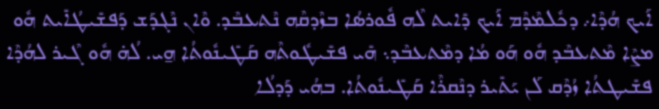ܐܰܝܟ ܗܳܕܶܐ܇ ܕܟܽܠܡܶܕܶܡ ܐܰܝܟ ܕܺܐܝܬ ܠܶܗ ܦܽܘܪܣܳܐ ܒܙܶܕܩܶܗ ܢܶܬܥܒܶܕ. ܘܶܐܢ ܢܶܓܕܰܫ ܕܰܦܫܺܝܛܳܐܺܝܬ ܗܽܘ ܡܨܶܐ ܡܶܬܥܒܶܕ ܗܽܘ ܗܰܘ ܡܳܐ ܕܡܶܬܥܒܶܕ܆ ܗܺܝ ܦܫܺܝܛܽܘܬܶܗ ܩܰܛܺܝܢܽܘܬܳܐ ܗ̱ܝ. ܠܳܗ̇ ܗܽܘ ܓܶܝܪ ܠܗܳܕܶܐ ܦܫܺܝܛܬܳܐ ܙܳܕܶܩ ܠܰܢ ܝܰܬܺܝܪ ܕܢܶܩܪܶܐ ܩܰܛܺܝܢܽܘܬܳܐ. ܒܗܳܝ ܕܰܕܠܳܐ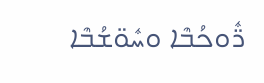ܪ̈ܽܘܟܳܒܶܐ ܘܚܽܘ̈ܫܳܒܶܐ